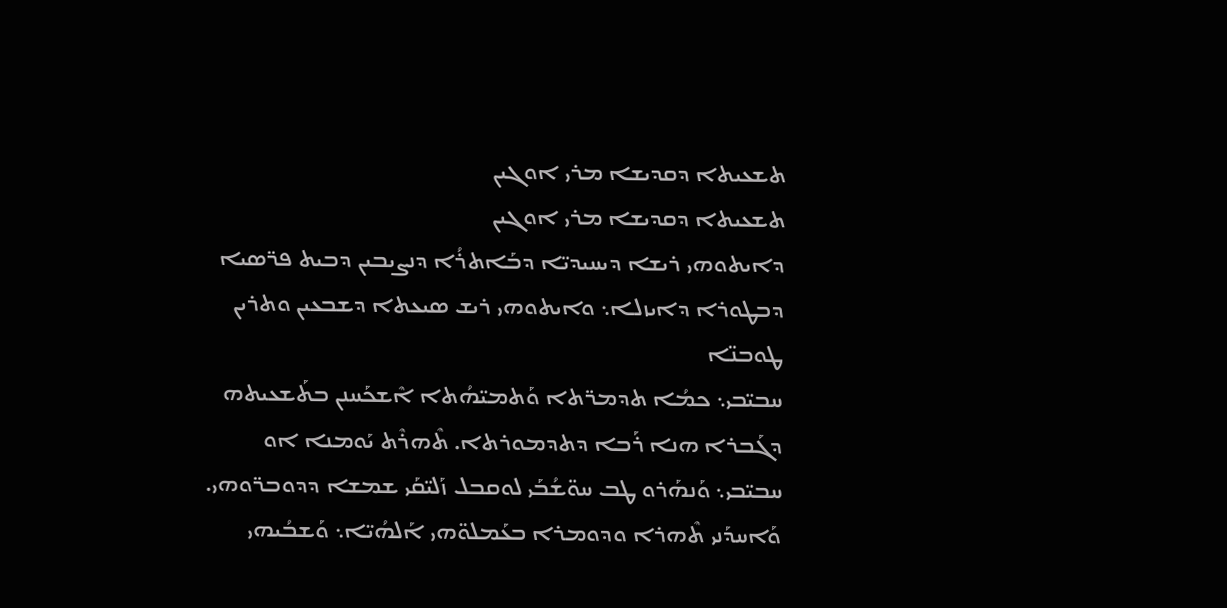ܬܫܥܝܬܐ ܕܩܕܝܫܐ ܡܪܝ ܐܘܓܝܢ
ܬܫܥܝܬܐ ܕܩܕܝܫܐ ܡܪܝ ܐܘܓܝܢ
ܕܐܝܬܘܗܝ ܪܝܫܐ ܕܝܚܝܕܝ̈ܐ ܕܒܰܐܬܪܳܐ ܕܢܨܝܒܝܢ ܕܒܝܬ ܦܪ̈ܣܝܐ ܕܒܛܘܪܐ ܕܐܝܙܠܐ܆ ܘܐܝܬܘܗܝ ܪܝܫ ܣܝܥܬܐ ܕܫܒܥܝܢ ܘܬܪܝܢ ܛܘܒܢ̈ܐ
ܚܒܝ̈ܒܝ܆ ܟܡܳܐ ܬܕܡܪ̈ܬܐ ܘܰܬܡܝ̈ܗܳܬܐ ܐܶܫܟܰܚܢܢ ܒܬܰܫܥܝܬܗ ܕܓܰܒܪܐ ܗܢܐ ܪܰܒܐ ܕܬܕܡܘܪܬܐ. ܬܶܗܪܶܬ ܝܰܘܡܢܐ ܐܘ ܚܒܝ̈ܒܝ܆ ܘܰܢܗܰܪܘ ܛܒ ܚܘ̈ܫܳܒܰܝ ܠܘܩܒܠ ܙܰܠܝ̈ܩܰܝ ܫܡܫܐ ܕܕܘܒܪ̈ܘܗܝ. ܘܰܐܚܕܰܢܝ ܬܶܗܪܐ ܘܕܘܡܪܐ ܒܥܰܡܠܘ̈ܗܝ ܐܰܠܗܳܝ̈ܐ܆ ܘܰܫܒܳܝܗܝ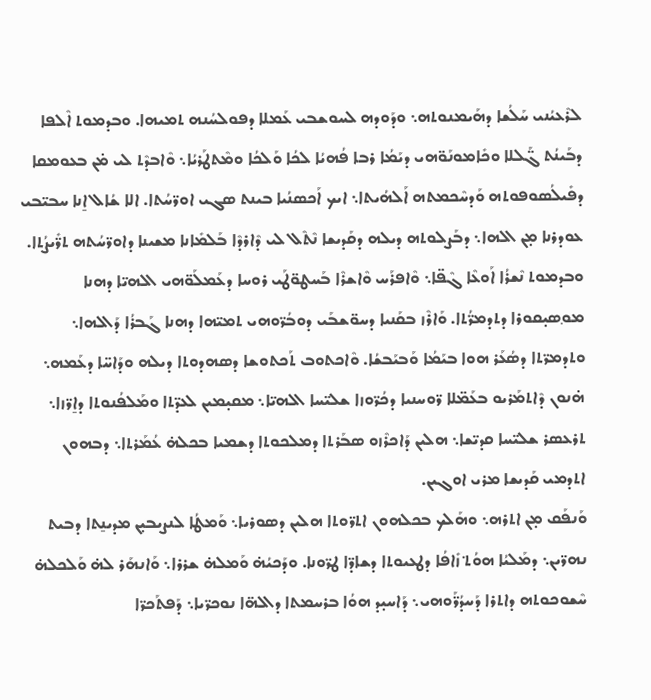ܠܪܶܥܝܳܢܝ ܚܰܠܳܫܐ ܕܗܰܝܡܢܘܬܗ܆ ܘܕܰܘܕܗ ܠܚܘܫܒܝ ܥܰܡܠܐ ܕܦܘܠܚܳܢܗ ܬܡܝܗܐ. ܘܒܕܡܘܬ ܐܶܠܦܐ ܕܒܰܝܢܳܬ ܓ̈ܰܠܠܐ ܘܟܺܐܡܘܢܰܘ̈ܗܝ ܕܝܰܡܳܐ ܪܒܐ ܦܳܗܝܳܐ ܠܟܳܐ ܘܰܠܟܳܐ ܘܡܶܬܛܰܪܝܳܐ܆ ܘܶܐܒܕܶܬ ܠܝ ܡ̇ܢ ܒܥܘܡܩܐ ܕܦܺܝܠܳܣܘܦܘܬܗ ܘܰܕܚܶܟܡܬܗ ܐܰܠܗܳܝܬܐ܆ ܐܝܟ ܐܰܟܣܢܳܝܐ ܒܝܢܬ ܣܓܝ ܐܘܪ̈ܚܳܬܐ. ܐܠܐ ܫܳܐܠ ܐ̱ܢܐ ܚܒܝ̈ܒܝ ܥܘܕܪܢܐ ܡ̣ܢ ܐܠܗܐ܆ ܕܒܰܨܠܘܬܗ ܕܝܠܗ ܕܩܰܕܝܫܐ ܢܶܬܶܠ ܠܝ ܕܶܐܪܕܶܐ ܒܰܠܡܺܐܢܐ ܡܫܝܢܐ ܕܐܘܪ̈ܚܳܬܗ ܬܪ̈ܺܝܨܳܬܐ. ܘܒܕܡܘܬ ܢܶܫܪܳܐ ܐܰܘܥܶܐ ܓܶܦ̈ܐ܆ ܘܶܐܦܪܰܚ ܘܶܐܫܪܶܐ ܒܰܚܛܘ̈ܛܰܝ ܪܘܚܐ ܕܥܰܡܠܰܘ̈ܗܝ ܐܠܗܝ̈ܐ ܕܗܢܐ ܡܘ݂ܣܝ̣ܩܘܪܐ ܕܬܕܡܪ̈ܳܬܐ. ܘܰܐܪܶܙ ܒܩܰܢܝܐ ܕܚܘ̈ܫܒܰܝ ܕܘܒܳܪ̈ܘܗܝ ܬܡܝ̈ܗܐ ܕܗܢܐ ܓܰܒܪܳܐ ܕܰܐܠܗܐ܆ ܘܬܕܡܪ̈ܬܐ ܕܣܳܥܰܪ ܗܘܐ ܒܝܰܡܳܐ ܘܰܒܝܰܒܫܳܐ. ܘܶܐܟܬܘܒ ܬܰܟܬܘܫܐ ܕܣܗܕܘܬܐ ܕܝܠܗ ܘܕܰܐܚ̈ܐ ܕܥܰܡܗ܆ ܗ̇ܢܘܢ ܕܶܐܬܡܰܪܝܘ ܒܥܰܡ̈ܠܐ ܪ̈ܘܚܢܝܐ ܕܟܳܪ̈ܘܙܐ ܫܠܝ̈ܚܐ ܐܠܗܝ̈ܐ܆ ܡܩܝ̣ܡܝܢ ܠܥܕ̈ܬܐ ܘܡܰܠܦܳܢܘܬܐ ܕܐ̱ܪ̈ܙܐ܆ ܬܪܥܣܪ ܫܠܝ̈ܚܐ ܩܕܝ̈ܫܐ܆ ܗܠܝܢ ܕܰܐܟܪܶܙܘ ܣܒܰܪܬܐ ܕܡܠܟܘܬܐ ܕܫܡܝܐ ܒܟܠܗ̇ ܥܳܡܰܪܬܐ܆ ܕܒܗܘܢ ܐܬܕܡܝ ܩܰܕܝܫܐ ܡܪܝ ܐܘܓܝܢ.
ܘܰܢܦܰܩ ܡ̣ܢ ܐܬܪܗ܆ ܘܗܰܠܟ ܒܟܠܗܘܢ ܐܬܪ̈ܘܬܐ ܗܠܝܢ ܕܣܘܪܝܐ܆ ܘܰܡܛܳܐ ܠܢܨܝܒܝ̣ܢ ܡܕܝܢ̱ܬܐ ܕܒܝܬ ܢܗܪ̈ܝܢ܆ ܕܡܰܠܝܳܐ ܗܘܳܬ݀ ܙܺܐܦܳܐ ܕܛܥܝܘܬܐ ܕܫܐܕ̈ܐ ܛܪ̈ܘܢܐ. ܘܕܰܟܝܳܗ̇ ܘܰܡܠܗ̇ ܫܪܪܐ܆ ܘܰܐܢܗܰܪ ܠܗ̇ ܘܰܠܟܠܗ̇ ܚܶܫܘܟܘܬܗ ܕܐܬܪܐ ܕܰܚܕܳܪ̈ܰܘܗܝ܆ ܕܰܐܚܝ̣ܕ ܗܘܳܐ ܒܪܚܡܬܐ ܕܐܠܗ̈ܐ ܢܘܟܪ̈ܝܐ܆ ܕܰܦܬܰܟܪ̈ܐ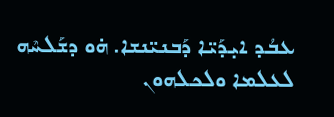ܥܒܳܕ ܐܝ̣ܕܰܝ̈ܐ ܕܰܒܢܝ̈ܢܫܐ. ܗ̇ܘ ܕܫܰܠܚܶܗ ܠܥܠܡܐ ܘܠܟܠܗܘܢ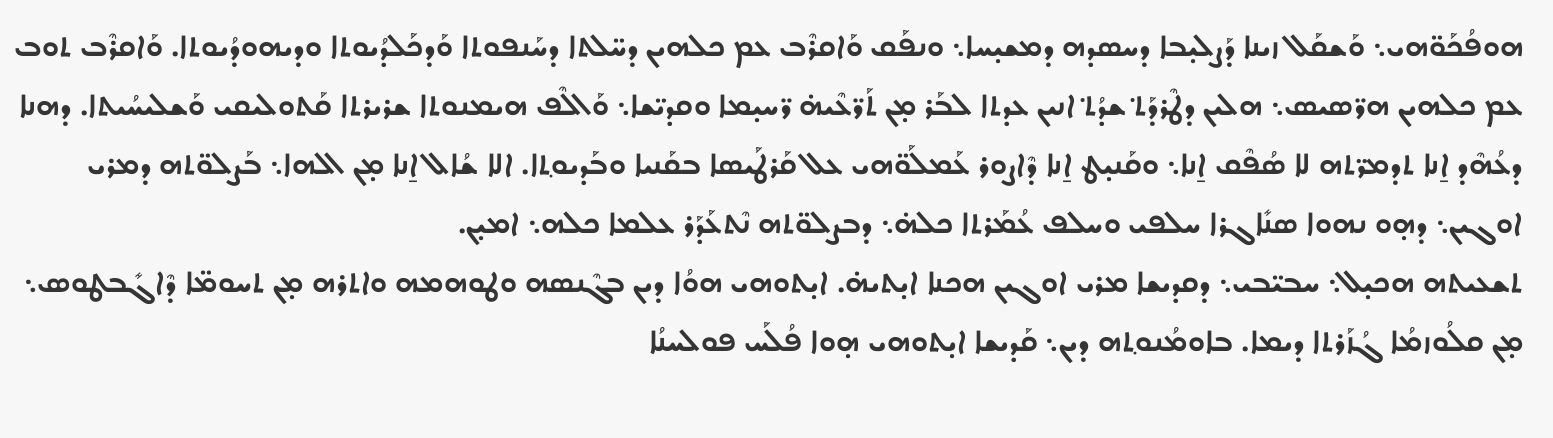ܗܘܦܳܟܰܘ̈ܗܝ܆ ܘܰܫܩܰܠ ܙܝܢܐ ܕܰܨܠܝ̣ܒܐ ܕܚܣܕܗ ܕܡܫܝ̣ܚܐ܆ ܘܢܦܰܩ ܘܰܐܩܪܶܒ ܥܡ ܟܠܗܝܢ ܕܚ̈ܠܬܐ ܕܚܰܢܦܘܬܐ ܘܰܕܟܰܠܕܳܝܘܬܐ ܘܕܝܗܘܕܳܝܘܬܐ. ܘܰܐܩܪܶܒ ܬܘܒ ܥܡ ܟܠܗܝܢ ܗܪ̈ܣܝܣ܆ ܗܠܝܢ ܕܛܶܪܕܰܬ݀ ܫܕܳܬ݀ ܐܢܝܢ ܥܕܬܐ ܠܒܰܪ ܡ̣ܢ ܬܰܪ̈ܥܶܝܗ̇ ܪ̈ܚܝ̣ܡܐ ܘܩܕܝ̈ܫܐ܆ ܘܰܐܠܶܦ ܗܝܡܢܘܬܐ ܫܪܝܪܬܐ ܩܰܬܘܠܝܩܝ ܘܰܫܠܝܚܳܝܬܐ. ܕܗܢܐ ܕܥܳܗܶܕ ܐ̱ܢܐ ܬܕܡܪ̈ܬܗ ܠܐ ܣܳܦܶܩ ܐ̱ܢܐ܆ ܘܩܰܢܝ̣ܛ ܐ̱ܢܐ ܕܶܐܨܘܪ ܥܰܡܠܰܘ̈ܗܝ ܥܠ ܩܰܪܛܰܝܣܐ ܒܩܰܢܝܐ ܘܒܰܕܝܘ݂ܬܐ. ܐܠܐ ܫܳܐܠ ܐ̱ܢܐ ܡ̣ܢ ܐܠܗܐ܆ ܒܰܨܠܘ̈ܬܗ ܕܡܪܝ ܐܘܓܝܢ܆ ܕܗ̣ܘ ܢܗܘܐ ܣܢܺܐܓܪܐ ܚܠܦܝ ܘܚܠܦ ܥܳܡܰܪܬܐ ܟܠܗ̇܆ ܕܒܨܠܘ̈ܬܗ ܢܶܬܥܰܕܰܪ ܥܠܡܐ ܟܠܗ܆ ܐܡܝ̣ܢ.
ܬܫܥܝܬܗ ܗܟܝ̣ܠ܆ ܚܒܝ̈ܒܝ܆ ܕܩܕܝܫܐ ܡܪܝ ܐܘܓܝܢ ܗܟܢܐ ܐܝ̣ܬܝܗ̇. ܐܝ̣ܬܘܗܝ ܗܘܳܐ ܕܝܢ ܒܓܶܢܣܗ ܘܛܘܗܡܗ ܘܐܬܪܗ ܡ̣ܢ ܬܚܘܡ̈ܐ ܕܶܐܓܺܒܛܘܣ܆ ܡ̣ܢ ܩܠܳܘܙܡܳܐ ܓܳܙܰܪܬܐ ܕܝܡܐ. ܒܐܘܡܳܢܘ݂ܬܗ ܕܝܢ܆ ܩܰܕܝܫܐ ܐܝ̣ܬܘܗܝ ܗ̣ܘܐ ܦܳܠܰܚ ܦܘܠܚܢܳܐ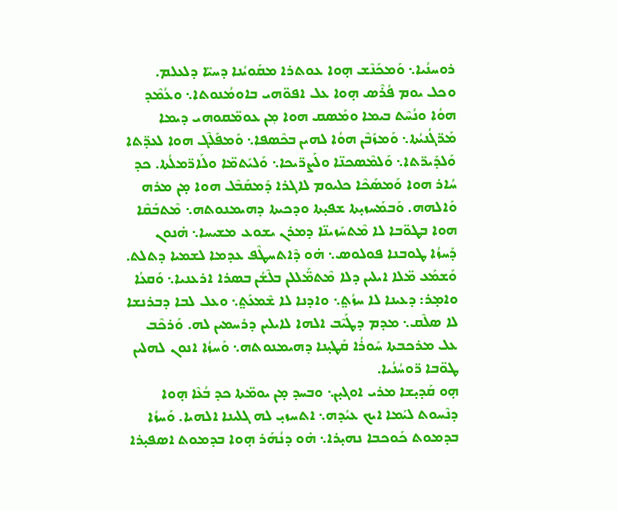ܪܘܚܢܳܝܐ܆ ܘܰܡܟܰܢܶܫ ܗ̣ܘܐ ܥܘܬܪܐ ܡܩܰܘܝܳܢܐ ܕܚܝ̈ܐ ܕܠܥܠܡ. ܘܟܠ ܝܘܡ ܦܳܪܶܣ ܗ̣ܘܐ ܥܠ ܐܦܘ̈ܗܝ ܒܐܘܡܳܢܘܬܐ܆ ܘܥܳܡܶܕ ܗܘܳܐ ܘܢܳܚܶܬ ܒܝܡܐ ܘܡܰܣܩ ܗܘܐ ܡ݂ܢ ܥܘܡ̈ܩܘܗܝ ܕܝܡܐ ܡܰܪ̈ܓܳܢܝܳܬܐ܆ ܘܰܡܙܰܒܶܢ ܗܘܳܐ ܠܗܝܢ ܒܟܶܣܦܐ܆ ܘܰܡܦܰܠܶܓ ܗܘܐ ܠܥܕ̈ܬܐ ܘܰܠܕܰܝܪ̈ܬܐ܆ ܘܰܠܡܶܣܟܢ̈ܐ ܘܠܰܨܪ̈ܝܟܐ܆ ܘܰܠܝܰܬܡ̈ܐ ܘܠܰܐܪ̈ܡܠܳܬܐ. ܟܕ ܚܳܐܪ ܗܘܐ ܘܰܡܣܰܟܶܐ ܟܠܝܘܡ ܠܐܓܪܐ ܕܰܡܩܰܒܶܠ ܗܘܐ ܡ̣ܢ ܡܪܗ ܘܰܐܠܗܗ. ܘܰܒܡܰܚܙܝ̣ܬܐ ܫܦܝ̣ܬܐ ܘܕܟܝܬܐ ܕܗܝܡܢܘܬܗ܆ ܡܶܬܒܰܩܶܐ ܗܘܐ ܒܛܘ̈ܒܐ ܠܐ ܡܶܬܚܰܙܝܢ̈ܐ ܕܡܪܢ ܝܫܘܥ ܡܫܝܚܐ܆ ܗ̇ܢܘܢ ܕܰܚܙܳܐ ܛܘܒܢܐ ܦܘܠܘܣ܆ ܗ̇ܘ ܕܶܐܬܚܛܶܦ ܥܕܡܐ ܠܫܡܝܐ ܕܬܠܬ. ܘܰܫܡܰܥ ܡ̈ܠܐ ܐܝܠܝܢ ܕܠܐ ܡܶܬܡ̈ܰܠܠܢ ܒܠܶܫܳܢ ܒܣܪܐ ܐܪܥܢܝܐ܆ ܘܰܩܥܳܐ ܘܐܡ̣ܪ: ܕܥܝܢܐ ܠܐ ܚܙܳܬ݀܆ ܘܐܕܢܐ ܠܐ ܫܶܡܥܰܬ݀܆ ܘܥܠ ܠܒܐ ܕܒܪܢܫܐ ܠܐ ܣܠܶܩ܆ ܡܕܡ ܕܛܰܝܶܒ ܐܠܗܐ ܠܐܝܠܝܢ ܕܪܚܡܝܢ ܠܗ. ܘܰܪܟܶܒ ܥܠ ܡܪܟܒܬܐ ܚܰܘܪܳܐ ܩܰܛܝ̣ܢܐ ܕܗܝܡܢܘܬܗ܆ ܘܰܚܙܳܐ ܐܢܘܢ ܠܗܠܝܢ ܛܘ̈ܒܐ ܪ̈ܘܚܳܢܳܝܐ.
ܗ̣ܘ ܩܰܕܝ̣ܫܐ ܡܪܝ ܐܘܓܝ̣ܢ܆ ܘܒܚܕ ܡ̣ܢ ܝܘܡ̈ܬܐ ܟܕ ܒܳܥܶܐ ܗ̣ܘܐ ܕܢܶܚܘܬ ܠܝܰܡܐ ܐܝܟ ܥܝܳܕܗ܆ ܐܬܚܙܝ̣ ܠܗ ܓܠܝܢܐ ܐܠܗܝܐ. ܘܰܚܙܳܐ ܒܕܡܘܬ ܟܰܘܟܒܐ ܢܗܝ̣ܪܐ܆ ܗ̇ܘ ܕܢܳܗܰܪ ܗ̣ܘܐ ܒܕܡܘܬ ܐܣܦܝ̣ܪܐ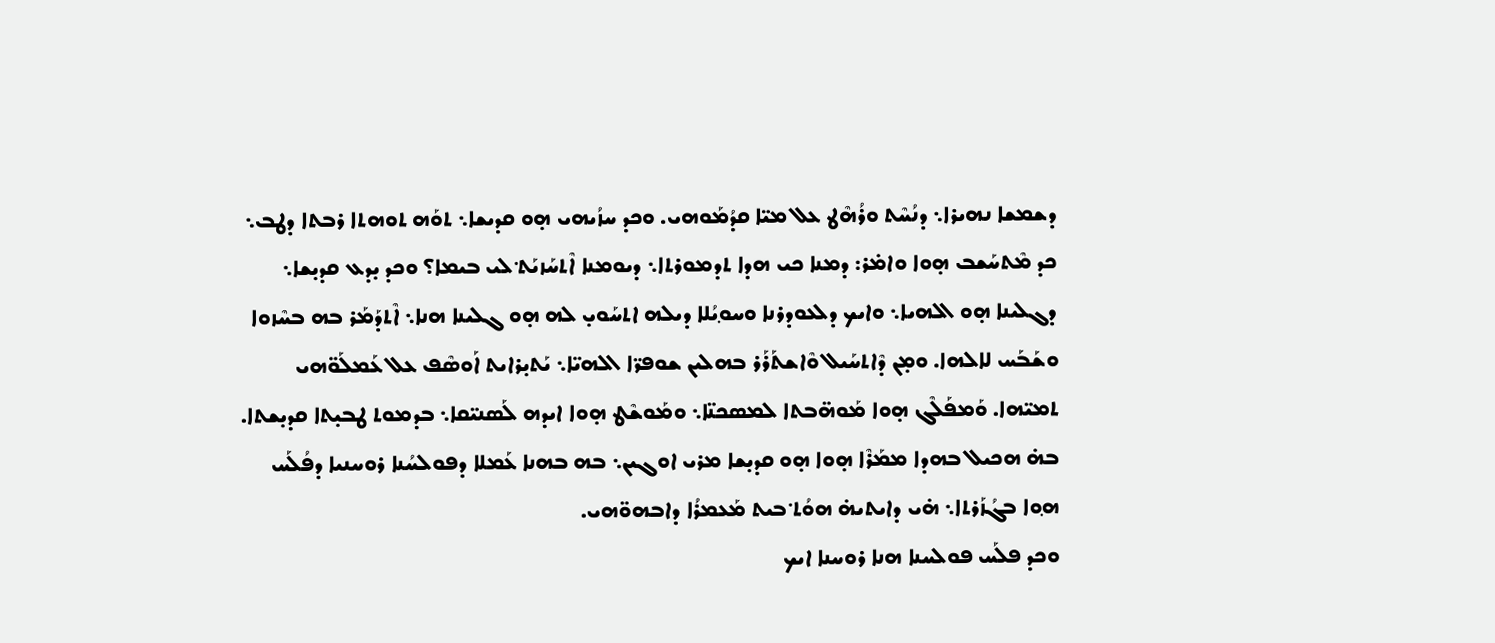ܕܫܡܫܐ ܢܗܝܪܐ܆ ܕܢܳܚܶܬ ܘܪܳܗܶܛ ܥܠ ܡܝ̈ܐ ܩܕܳܡܰܘܗܝ. ܘܟܕ ܚܙܳܝܗܝ ܗ̣ܘ ܩܕܝܫܐ܆ ܬܘܰܗ ܬܘܗܬܐ ܪܒܬܐ ܕܛܒ܆ ܟܕ ܡܶܬܚܰܫܒ ܗ̣ܘܐ ܘܐܡ̇ܪ: ܕܡܢܐ ܟܝ ܗܕܐ ܬܕܡܘܪܬܐ܆ ܕܝܘܡܢܐ ܐܶܬܚܰܙܝܰܬ݀ ܠܝ ܒܝܡܐ؟ ܘܟܕ ܝ̣ܕܥ ܩܕܝ̣ܫܐ܆ ܕܓܠܝܢܐ ܗ̣ܘ ܐܠܗܝܐ܆ ܘܐܝܟ ܕܠܥܘܕܪܢܐ ܘܚܘ݂ܝܳܠܐ ܕܝܠܗ ܐܬܚܰܘܝ̣ ܠܗ ܗ̣ܘ ܓܠܝܢܐ ܗܢܐ܆ ܐܶܬܕܰܡܰܪ ܒܗ ܒܚܶܙܘܐ ܘܫܰܒܰܚ ܠܐܠܗܐ. ܘܡ̣ܢ ܕܶܐܬܚܰܝܠ ܘܶܐܫܬܰܪܰܪ ܒܗܠܝܢ ܫܘܦܪ̈ܐ ܐܠܗܝ̈ܐ܆ ܝܰܬܝ̣ܪܐܝܬ ܐܰܘܣܶܦ ܥܠ ܥܰܡܠܰܘ̈ܗܝ ܬܡܝ̈ܗܐ. ܘܰܡܦܰܠܶܓ ܗ̣ܘܐ ܡܰܘܗ̈ܒܬܐ ܠܡܣܟܢ̈ܐ܆ ܘܡܰܘܫܶܛ ܗ̣ܘܐ ܐܝܕܗ ܠܰܣܢܝ̈ܩܐ܆ ܒܕܡܘܬ ܛܒܝ̣ܬܐ ܩܕܝ̣ܫܬܐ. ܒܗ̇ ܗܟܝܠ ܒܗܕܐ ܡܡܰܪܶܐ ܗ̣ܘܐ ܗ̣ܘ ܩܕܝ̣ܫܐ ܡܪܝ ܐܘܓܝܢ܆ ܒܗ ܒܗܢܐ ܥܰܡܠܐ ܕܦܘܠܚܳܢܐ ܪܘܚܢܝܐ ܕܦܳܠܰܚ ܗ݂ܘܐ ܒܓܳܙܰܪܬܐ܆ ܗ̇ܝ ܕܐܝܬܝܗ̇ ܗܘܳܬ݀ ܒܝܬ ܡܰܥܡܪܳܐ ܕܐܒܗܘ̈ܗܝ.
ܘܟܕ ܦܠܰܚ ܦܘܠܚܢܐ ܗܢܐ ܪܘܚܢܐ ܐܝܟ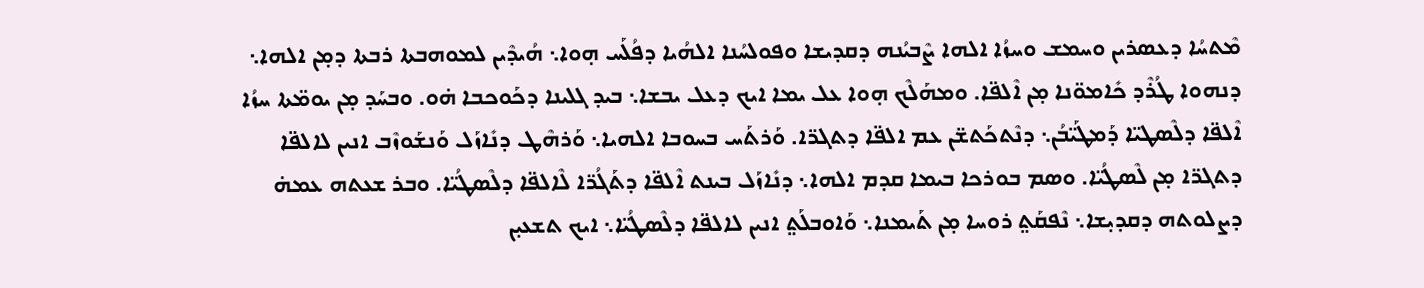ܡܶܬܚܳܐ ܕܥܣܪܝܢ ܘܚܡܫ ܘܚܙܳܐ ܐܠܗܐ ܨܶܒܝܳܢܗ ܕܩܕܝܫܐ ܘܦܘܠܚܳܢܐ ܐܠܗܳܝܐ ܕܦܳܠܰܚ ܗ̣ܘܐ܆ ܗܳܝܕܶܝܢ ܠܡܘܗܒܬܐ ܪܒܬܐ ܕܡ̣ܢ ܐܠܗܐ܆ ܕܢܗܘܐ ܛܳܪܶܕ ܟܺܐܡܘ̈ܢܐ ܡ̣ܢ ܐܶܠܦ̈ܐ. ܘܡܗܰܠܶܟ ܗ̣ܘܐ ܥܠ ܝܡܐ ܐܝܟ ܕܥܠ ܝܒܫܐ܆ ܒܝܕ ܓܠܝܢܐ ܕܟܰܘܟܒܐ ܗ̇ܘ. ܘܒܚܰܕ ܡ̣ܢ ܝܘܡ̈ܬܐ ܚܙܳܐ ܐܶܠܦ̈ܐ ܕܠܶܣܛܝ̈ܐ ܕܰܡܛܰܝ̈ܒܳܢ܆ ܕܢܶܬܟܰܬܫ̈ܢ ܥܡ ܐܠܦ̈ܐ ܕܬܓܪ̈ܐ. ܘܰܪܬܰܚ ܒܚܘܒܐ ܐܠܗܝܐ܆ ܘܰܪܗܶܛ ܕܢܺܐܙܰܠ ܘܰܢܫܰܘܙܶܒ ܐܢܝܢ ܠܐܠܦ̈ܐ ܕܬܓܪ̈ܐ ܡ̣ܢ ܠܶܣܛܳܝ̈ܐ. ܘܣܡ ܒܘܪܟܐ ܒܝܡܐ ܩܕܡ ܐܠܗܐ܆ ܕܢܺܐܙܰܠ ܒܝܢܬ ܐܶܠܦ̈ܐ ܕܬܰܓܳܪ̈ܐ ܠܶܐܠܦ̈ܐ ܕܠܶܣܛܳܝ̈ܐ. ܘܒܪ ܫܥܬܗ ܥܡܗ̇ ܕܨܠܘܬܗ ܕܩܕܝ̣ܫܐ܆ ܢܶܦܩܰܬ݀ ܪܘܚܐ ܡ̣ܢ ܬܰܝܡܢܐ܆ ܘܰܐܘܒܠܰܬ݀ ܐܢܝܢ ܠܐܠܦ̈ܐ ܕܠܶܣܛܳܝ̈ܐ܆ ܐܝܟ ܬܫܥܝ̣ܢ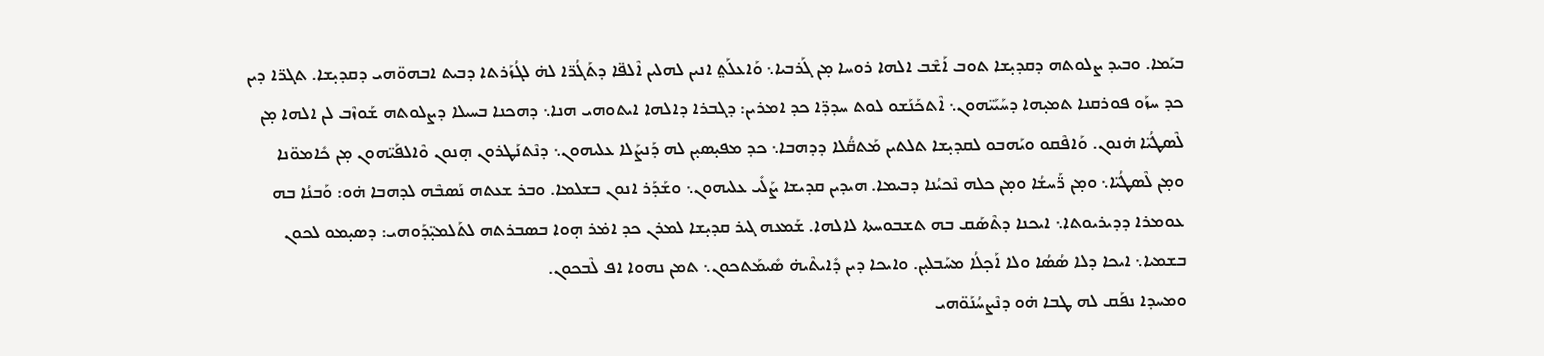ܒܝܰܡܐ. ܘܒܝܕ ܨܠܘܬܗ ܕܩܕܝ̣ܫܐ ܬܘܒ ܐܰܫܶܒ ܐܠܗܐ ܪܘܚܐ ܡ̣ܢ ܓܰܪܒܝܐ܆ ܘܰܐܥܠܰܬ݀ ܐܢܝܢ ܠܗܠܝܢ ܐܶܠܦ̈ܐ ܕܬܰܓܳܪ̈ܐ ܠܗ̇ ܠܓܳܙܰܪܬܐ ܕܒܝܬ ܐܒܗܘ̈ܗܝ ܕܩܕܝ̣ܫܐ. ܬܓܪ̈ܐ ܕܝܢ ܟܕ ܚܙܰܘ ܦܘܪܩܢܐ ܬܡܝ̣ܗܐ ܕܚܰܝܰܝ̈ܗܘܢ܆ ܐܶܬܟܰܢܰܫܘ ܠܘܬ ܚܕܕ̈ܐ ܟܕ ܐܡܪܝܢ: ܕܓܒܪܐ ܕܐܠܗܐ ܐܝܬܘܗܝ ܗܢܐ܆ ܕܗܟܢܐ ܒܚܝܠܐ ܕܨܠܘܬܗ ܫܰܘܙܶܒ ܠܢ ܐܠܗܐ ܡ̣ܢ ܠܶܣܛܳܝ̈ܐ ܗ̇ܢܘܢ. ܘܰܐܦܶܩܘ ܘܝܰܗܒܘ ܠܩܕܝ̣ܫܐ ܬܠܬܝܢ ܡܰܬܩ̈ܳܠܐ ܕܕܗܒܐ܆ ܟܕ ܡܦܝ̣ܣܝ̣ܢ ܠܗ ܕܰܢܨܰܠܐ ܥܠܝܗܘܢ܆ ܕܢܶܬܢܰܛܪܘܢ ܗ̣ܢܘܢ ܘܶܐܠܦܰܝ̈ܗܘܢ ܡ̣ܢ ܟܺܐܡܘ̈ܢܐ ܘܡ̣ܢ ܠܶܣܛܳܝ̈ܐ܆ ܘܡ̣ܢ ܪ̈ܰܚܫܳܐ ܘܡ̣ܢ ܟܠܗ ܢܶܟܝܳܢܐ ܕܒܝܡܐ. ܗܝܕܝܢ ܩܕܝܫܐ ܨܰܠܺܝ ܥܠܝܗܘܢ܆ ܘܫܰܕܰܪ ܐܢܘܢ ܒܫܠܡܐ. ܘܒܪ ܫܥܬܗ ܢܰܣܒܶܗ ܠܕܗܒܐ ܗ̇ܘ: ܘܰܒܢܳܐ ܒܗ ܥܘܡܪܐ ܕܕܝܪܝܘܬܐ܆ ܐܝܟܢܐ ܕܬܶܣܰܩ ܒܗ ܬܫܒܘܚܬܐ ܠܐܠܗܐ. ܫܰܡܥܗ ܓܝܪ ܩܕܝ̣ܫܐ ܠܡܪܢ ܟܕ ܐܡ̇ܪ ܗ̣ܘܐ ܒܣܒܪܬܗ ܠܬܰܠܡܝ̣̈ܕܰܘܗܝ: ܕܣܝ̣ܡܘ ܠܟܘܢ ܒܫܡܝܐ܆ ܐܝܟܐ ܕܠܐ ܣܳܣܳܐ ܘܠܐ ܐܰܟ̣ܠܳܐ ܡܚܰܒܠܝ̣ܢ. ܘܐܝܟܐ ܕܝܢ ܕܺܐܝܬܶܝܗ̇ ܣܺܝܡܰܬܟܘܢ܆ ܬܡܢ ܢܗܘܐ ܐܦ ܠܶܒܟܘܢ.
ܘܡܚܕܐ ܢܦܰܩ ܠܗ ܛܒܐ ܗ̇ܘ ܕܢܶܨܚܳܢܰܘ̈ܗܝ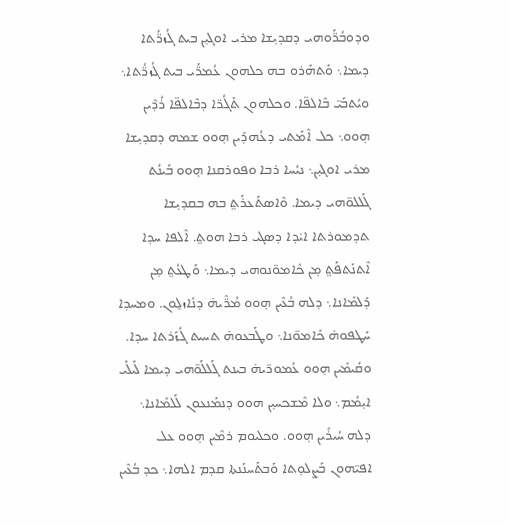ܘܕܘܒܳܪ̈ܰܘܗܝ ܕܩܕܝ̣ܫܐ ܡܪܝ ܐܘܓܝ̣ܢ ܒܝܬ ܓܳܙܪ̈ܳܬܐ ܕܝܡܐ܆ ܘܰܬܗܰܪܘ ܒܗ ܟܠܗܘܢ ܥܳܡܪ̈ܰܝ ܒܝܬ ܓܳܙܪ̈ܳܬܐ܆ ܘܝܳܬܒܰܝ̈ ܒܶܐܠܦ̈ܐ. ܘܟܠܗܘܢ ܬܰܓܳܪ̈ܐ ܕܒܶܐܠܦ̈ܐ ܪܳܕܶܝܢ ܗ̣ܘܘ܆ ܟܠ ܐܶܡܰܬܝ ܕܥܳܗܕܺܝܢ ܗ̣ܘܘ ܫܡܗ ܕܩܕܝ̣ܫܐ ܡܪܝ ܐܘܓܝ̣ܢ܆ ܢܝܳܚܐ ܪܒܐ ܘܦܘܪܩܢܐ ܗ̣ܘܘ ܒܰܝܢܳܬ ܓܰܠܠܘ̈ܗܝ ܕܝܡܐ. ܘܶܐܣܬܰܥܪܰܬ݀ ܒܗ ܒܩܕܝ̣ܫܐ ܬܕܡܘܪܬܐ ܐܝ̇ܕܐ ܕܣܓܝ ܪܒܐ ܗܘܬ݀. ܐܶܠܦܐ ܚܕܐ ܐܶܬܢܰܬܦܰܬ݀ ܡ̣ܢ ܟܺܐܡܘ̈ܢܘܗܝ ܕܝܡܐ܆ ܘܰܛܥܳܬ݀ ܡ̣ܢ ܕܰܠܡܺܐܢܐ܆ ܕܠܗ ܒܳܥܶܝܢ ܗ̣ܘܘ ܡܳܪ̈ܶܝܗ̇ ܕܢܺܐܙܠ̱ܘܢ. ܘܡܚܕܐ ܚܰܛܦܘܗ̇ ܟܺܐܡܘ̈ܢܐ܆ ܘܛܰܒܥܘܗ̇ ܬܚܝܬ ܓܳܙܰܪܬܐ ܚܕܐ. ܘܩܳܝܡܺܝܢ ܗ̣ܘܘ ܥܳܡܘܪ̈ܝܗ̇ ܒܝܢܬ ܓܰܠܠܰܘ̈ܗܝ ܕܝܡܐ ܠܰܝܠܰܝ ܐܝ̣ܡܳܡ܆ ܘܠܐ ܡܶܫܟܚܝ̣ܢ ܗܘܘ ܕܢܡܰܢܥܘܢ ܠܰܠܡܺܐܢܐ܆ ܕܠܗ ܚܳܝܪܺܝܢ ܗ̣ܘܘ. ܘܟܠܝܘܡ ܪܡܶܝܢ ܗ̣ܘܘ ܥܠ ܐܦܝ̈ܗܘܢ ܒܰܨܠܘ̣ܬܐ ܘܰܒܬܰܚܢܰܢܬܐ ܩܕܡ ܐܠܗܐ܆ ܟܕ ܒܳܥܶܝܢ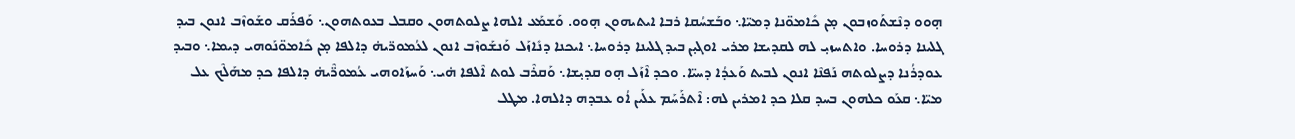ܗ̣ܘܘ ܕܢܶܫܬܰܘܙܒܘܢ ܡ̣ܢ ܟܺܐܡܘ̈ܢܐ ܕܡܝ̈ܐ܆ ܘܒܰܫܚܳܩܐ ܪܒܐ ܐܝܬܝܗܘܢ ܗ̣ܘܘ. ܘܰܫܡܰܥ ܐܠܗܐ ܨܠܘܬܗܘܢ ܘܩܒܠ ܒܥܘܬܗܘܢ܆ ܘܰܦܪܰܩ ܘܫܰܘܙܶܒ ܐܢܘܢ ܒܝܕ ܓܠܝܢܐ ܕܪܘܚܐ. ܘܐܬܚܙܝ̣ ܠܗ ܠܩܕܝܫܐ ܡܪܝ ܐܘܓܝ̣ܢ ܒܝܕ ܓܠܝܢܐ ܕܪܘܚܐ܆ ܐܝܟܢܐ ܕܢܺܐܙܰܠ ܘܰܢܫܰܘܙܶܒ ܐܢܘܢ ܠܥܳܡܘܪ̈ܝܗ̇ ܕܐܠܦܐ ܡ̣ܢ ܟܺܐܡܘ̈ܢܰܘܗܝ ܕܝܡܐ܆ ܘܒܝܕ ܥܘܕܪܳܢܐ ܕܨܠܘܬܗ ܢܰܦܢܶܐ ܐܢܘܢ ܠܒܝܬ ܘܰܥܕܳܐ ܕܚܝ̈ܐ. ܘܟܕ ܐܶܙܰܠ ܗ̣ܘ ܩܕܝ̣ܫܐ܆ ܘܰܩܪܶܒ ܠܘܬ ܐܶܠܦܐ ܗ̇ܝ܆ ܘܰܚܙܰܐܘܗܝ ܥܳܡܘܪ̈ܶܝܗ̇ ܕܐܠܦܐ ܟܕ ܡܗܰܠܶܟ ܥܠ ܡܝ̈ܐ܆ ܩܥܰܘ ܟܠܗܘܢ ܒܚܕ ܩܠܐ ܟܕ ܐܡܪܝܢ ܠܗ: ܐܶܬܪܰܚܰܡ ܥܠܰܝܢ ܐܳܘ ܥܒܕܗ ܕܐܠܗܐ. ܡܛܠ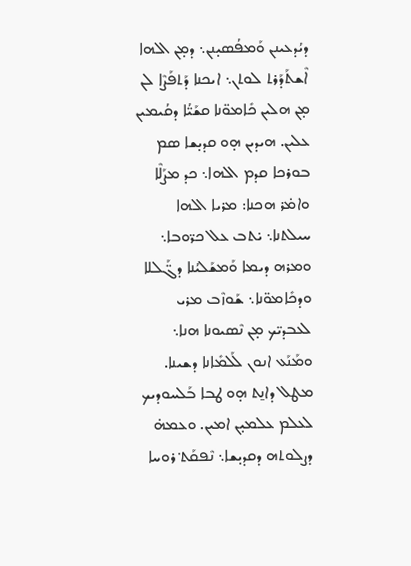ܕܝܳܕܥܝܢܢ ܘܰܡܦܳܣܝ̣ܢܢ܆ ܕܡ̣ܢ ܐܠܗܐ ܐܶܫܬܰܕܰܪܬ ܠܘܬܢ܆ ܐܝܟܢܐ ܕܰܬܦܰܨܶܐ ܠܢ ܡ̣ܢ ܗܠܝܢ ܟܺܐܡܘ̈ܢܐ ܩܫܰܝ̈ܳܐ ܕܩܳܝܡܝܢ ܥܠܝܢ. ܗܝܕܝܢ ܗ̣ܘ ܩܕܝ̣ܫܐ ܣܡ ܒܘܪܟܐ ܩܕܡ ܐܠܗܐ܆ ܟܕ ܡܨܰܠܶܐ ܘܐܡ̇ܪ ܗܟܢܐ: ܡܪܝܐ ܐܠܗܐ ܚܝܠܬܢܐ܆ ܝ̇ܬܒ ܥܠ ܟܪ̈ܘܒܐ܆ ܘܡܪܗ ܕܝܡܐ ܘܰܡܫܰܠܝܳܢܐ ܕܓ̈ܰܠܠܐ ܘܕܟܺܐܡܘ̈ܢܐ܆ ܫܰܘܙܶܒ ܡܪܝ ܠܥܒܕܝ̈ܟ ܡ̣ܢ ܢܶܣܝܘܢܐ ܗܢܐ܆ ܘܡܰܢܰܥ ܐܢܘܢ ܠܰܠܡܺܐܢܐ ܕܫܝܢܐ. ܡܛܠ ܕܐܢ̱ܬ ܗ̣ܘ ܛܒܐ ܒܰܠܚܘܕܝܟ ܠܥܠܡ ܥܠܡܝ̣ܢ ܐܡܝܢ. ܘܥܡܗ̇ ܕܨܠܘܬܗ ܕܩܕܝ̣ܫܐ܆ ܢܶܦܩܰܬ݀ ܪܘܚܐ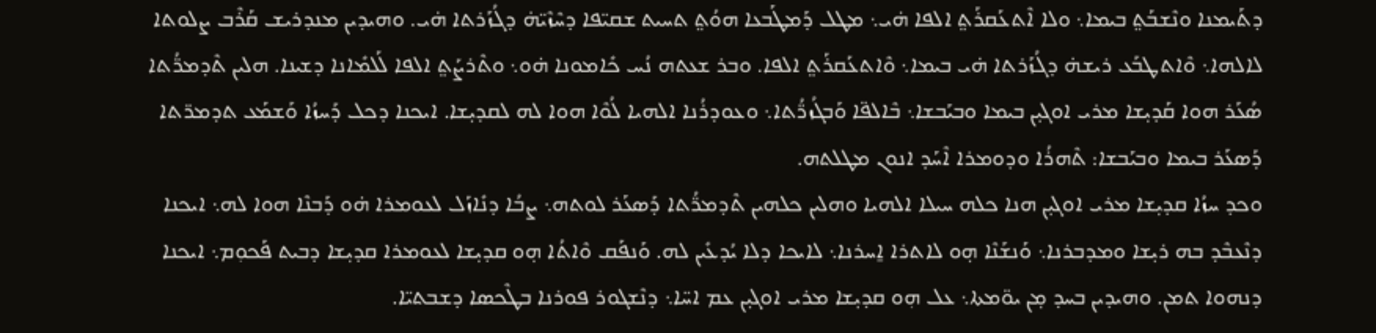ܕܬܰܝܡܢܐ ܘܢܶܫܒܰܬ݀ ܒܝܡܐ܆ ܘܠܐ ܐܶܬܥܰܩܪܰܬ݀ ܐܠܦܐ ܗ̇ܝ܆ ܡܛܠ ܕܰܡܛܰܒܥܐ ܗܘܳܬ݀ ܬܚܝܬ ܫܩܝ̈ܦܐ ܕܚܶܙܶܝ̈ܗ̇ ܕܓܳܙܰܪܬܐ ܗ̇ܝ. ܘܗܝܕܝܢ ܡܢܕܪܝܫ ܩܰܪܶܒ ܨܠܘܬܐ ܠܐܠܗܐ܆ ܘܶܐܬܛܒܰܥ ܪܝܫܗ̇ ܕܓܳܙܰܪܬܐ ܗ̇ܝ ܒܝܡܐ܆ ܘܶܐܬܥܰܩܪܰܬ݀ ܐܠܦܐ. ܘܒܪ ܫܥܬܗ ܢܳܚ ܟܺܐܡܘܢܐ ܗ̇ܘ܆ ܘܬܶܪܨܰܬ݀ ܐܠܦܐ ܠܰܠܡܺܐܢܐ ܕܫܝܢܐ. ܗܠܝܢ ܬܶܕܡܪ̈ܳܬܐ ܣܳܥܰܪ ܗܘܐ ܩܰܕܝ̣ܫܐ ܡܪܝ ܐܘܓܝ̣ܢ ܒܝܡܐ ܘܒܝܰܒܫܐ܆ ܒܶܐܠܦ̈ܐ ܘܰܒܓܳܙܪ̈ܳܬܐ܆ ܘܥܘܕܪܳܢܐ ܐܠܗܝܐ ܠܳܘܶܐ ܗܘܐ ܠܗ ܠܩܕܝ̣ܫܐ. ܐܝܟܢܐ ܕܟܠ ܕܰܚܙܳܐ ܘܰܫܡܰܥ ܬܕܡܪ̈ܬܐ ܕܰܣܥܰܪ ܒܝܡܐ ܘܒܝܰܒܫܐ: ܬܶܗܪܳܐ ܘܕܘܡܪܐ ܐܶܚܰܕ ܐܢܘܢ ܡܛܠܬܗ.
ܘܟܕ ܚܙܳܐ ܩܕܝ̣ܫܐ ܡܪܝ ܐܘܓܝ̣ܢ ܗܢܐ ܟܠܗ ܚܝܠܐ ܐܠܗܝܐ ܘܗܠܝܢ ܟܠܗܝܢ ܬܶܕܡܪ̈ܳܬܐ ܕܰܣܥܰܪ ܠܘܬܗ܆ ܨܒܳܐ ܕܢܺܐܙܰܠ ܠܥܘܡܪܐ ܗ̇ܘ ܕܰܒܢܶܐ ܗܘܐ ܠܗ܆ ܐܝܟܢܐ ܕܢܶܥܒܶܕ ܒܗ ܪܝ̣ܫܐ ܘܡܕܒܪܢܐ܆ ܘܰܢܫܰܢܶܐ ܗ̣ܘ ܠܐܬܪܐ ܐ̱ܚܪܢܐ܆ ܠܐܝܟܐ ܕܠܐ ܝܳܕܥܺܝܢ ܠܗ. ܘܰܢܦܰܩ ܘܶܐܬܳܐ ܗ̣ܘ ܩܕܝ̣ܫܐ ܠܥܘܡܪܐ ܩܕܝ̣ܫܐ ܕܒܝܬ ܦܰܟܘ݂ܡ܆ ܐܝܟܢܐ ܕܢܗܘܐ ܬܡܢ. ܘܗܝܕܝܢ ܒܚܕ ܡ̣ܢ ܝܘ̈ܡܬܐ܆ ܥܠ ܗ݂ܘ ܩܕܝ̣ܫܐ ܡܪܝ ܐܘܓܝ̣ܢ ܥܡ ܐܚ̈ܐ܆ ܕܢܶܫܓܘܪ ܦܘܪܢܐ ܒܛܶܟܣܐ ܕܫܒܬܝ̈ܐ.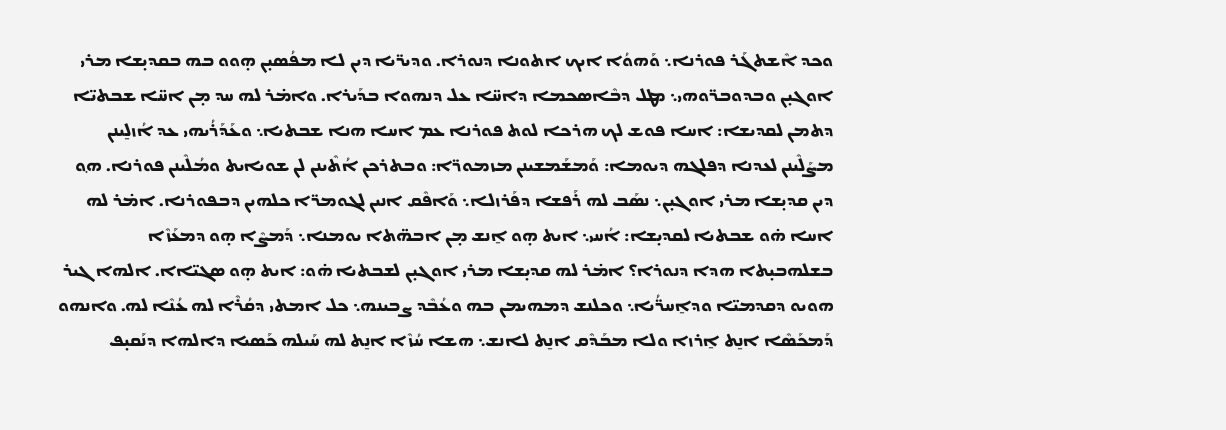ܘܟܕ ܐܶܫܬܓܰܪ ܦܘܪܢܐ܆ ܘܰܗܘܳܐ ܐܝܟ ܐܬܘܢܐ ܕܢܘܪܐ. ܘܕܝܪ̈ܝܐ ܕܝܢ ܠܐ ܡܦܳܣܝ̣ܢ ܗ̣ܘܘ ܒܗ ܒܩܕܝ̣ܫܐ ܡܪܝ ܐܘܓܝ̣ܢ ܘܒܕܘܒܪ̈ܘܗܝ܆ ܡܛܠ ܕܒܶܐܣܟܡܐ ܕܐܚ̈ܐ ܥܠ ܕܢܗܘܐ ܒܕܰܝܪܐ. ܘܐܡ̇ܪ ܠܗ ܚܕ ܡ̣ܢ ܐܚ̈ܐ ܫܒܬܝ̈ܐ ܕܬܡܢ ܠܩܕܝܫܐ: ܐܚܐ ܦܘܫ ܠܟ ܗܪܟܐ ܠܘܬ ܦܘܪܢܐ ܥܡ ܐܚܐ ܗܢܐ ܫܒܬܝܐ܆ ܘܥܰܕܰܪܳܝܗܝ ܥܕ ܐܳܙܠ̱ܝܢܢ ܡܨܰܠܶܝܢܢ ܠܥܕܢܐ ܕܦܠܓܗ ܕܝܘܡܐ: ܘܰܡܫܰܡܫܝܢܢ ܡܙܡܘܪ̈ܐ: ܘܒܬܪܟܢ ܐܳܬܶܝܢܢ ܠܢ ܫܘܝܐܝܬ ܘܡܳܠܶܝܢܢ ܦܘܪܢܐ. ܗ݂ܘ ܕܝܢ ܩܕܝ̣ܫܐ ܡܪܝ ܐܘܓܝ̣ܢ܆ ܢܣܰܒ ܠܗ ܪܰܦܫܐ ܕܦܰܪܙܠܐ܆ ܘܰܐܦܶܩ ܐܢܝܢ ܠܓܘܡܪ̈ܐ ܟܠܗܝܢ ܕܒܦܘܪܢܐ. ܐܡ̇ܪ ܠܗ ܐܚܐ ܗ̇ܘ ܫܒܬܝܐ ܠܩܕܝ̣ܫܐ: ܐܳܚܝ܆ ܐܝܬ ܗ̣ܘ ܐ̱ܢܫ ܡ̣ܢ ܐܒܗ̈ܬܐ ܝܘܡܢܐ܆ ܕܰܡܨܶܐ ܗ̣ܘ ܕܡܥܰܙܶܐ ܒܫܠܗܒܝ̣ܬܐ ܗܕܐ ܕܢܘܪܐ؟ ܐܡ̇ܪ ܠܗ ܩܕܝ̣ܫܐ ܡܪܝ ܐܘܓܝ̣ܢ ܠܫܒܬܝܐ ܗ̇ܘ: ܐܝܬ ܗ̣ܘ ܣܓܝ̈ܐܐ. ܐܠܗܐ ܓܝܪ ܗܘܝܘ ܕܩܕܡܝ̈ܐ ܘܕܐ̱ܚܪ̈ܳܝܐ܆ ܘܟܠܢܫ ܕܡܗܝܡܢ ܒܗ ܘܥܳܒܶܕ ܨܒܝܢܗ܆ ܟܠ ܐܡܬܝ ܕܩܳܪܶܐ ܠܗ ܥܳܢܶܐ ܠܗ. ܘܐܢܗܘ ܕܰܡܟܰܣܶܐ ܐܢ̱ܬ ܐ̱ܪܙܐ ܘܠܐ ܡܒܰܕܶܩ ܐܢ̱ܬ ܠܐܢܫ܆ ܗܫܐ ܚܳܙܶܐ ܐܢ̱ܬ ܠܗ ܚܰܝܠܗ ܟܰܣܝܐ ܕܐܠܗܐ ܕܢܰܩܝ̣ܦ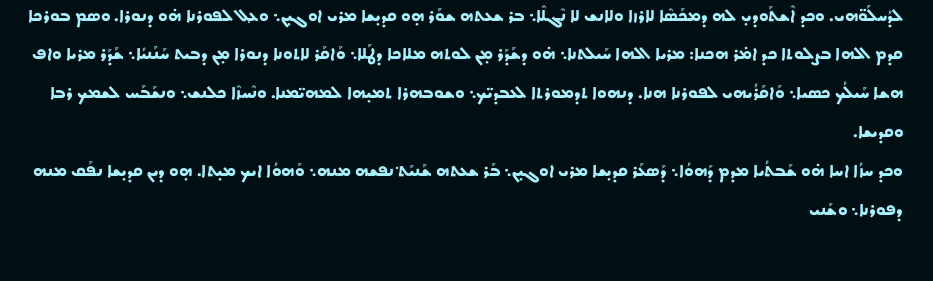ܠܕܳܚܠܰܘ̈ܗܝ. ܘܟܕ ܐܶܫܬܰܘܕܝ̣ ܠܗ ܕܡܟܰܣܶܐ ܠܐܪܙܐ ܘܠܐܢܫ ܠܐ ܢܶܓܠܶܐ܆ ܒܪ ܫܥܬܗ ܫܘܰܪ ܗ̣ܘ ܩܕܝ̣ܫܐ ܡܪܝ ܐܘܓܝ̣ܢ܆ ܘܥ݂ܠ ܠܦܘܪܢܐ ܗ̇ܘ ܕܢܘܪܐ. ܘܣܡ ܒܘܪܟܐ ܩܕܡ ܐܠܗܐ ܒܨܠܘܬܐ ܟܕ ܐܡ̇ܪ ܗܟܢܐ: ܡܪܝܐ ܐܠܗܐ ܚܰܝܠܬܢܐ܆ ܗ̇ܘ ܕܫܰܕܰܪ ܡ̣ܢ ܠܘܬܗ ܡܠܐܟܐ ܕܛܰܠܐ܆ ܘܰܐܩܰܪ ܠܐܬܘܢܐ ܕܢܘܪܐ ܡ̣ܢ ܕܒܝܬ ܚܰܢܰܢܝܳܐ܆ ܫܰܕܰܪ ܡܪܝܐ ܘܐܦ ܗܫܐ ܚܰܝܠܳܟ ܟܣܝܐ܆ ܘܰܐܩܰܪܳܝܗܝ ܠܦܘܪܢܐ ܗܢܐ. ܕܢܗܘܐ ܬܕܡܘܪܬܐ ܠܥܒܕܝ̈ܟ܆ ܘܫܘܒܗܪܐ ܬܡܝ̣ܗܐ ܠܡܗܝ̈ܡܢܐ. ܘܢܶܚܙܶܐ ܟܠܢܫ܆ ܘܢܫܰܒܰܚ ܠܫܡܟ ܪܒܐ ܘܩܕܝܫܐ.
ܘܟܕ ܚܙܳܐ ܐܚܐ ܗ̇ܘ ܫܰܒܬܳܝܐ ܡܕܡ ܕܰܗܘܳܐ܆ ܕܰܣܥܰܪ ܩܕܝ̣ܫܐ ܡܪܝ ܐܘܓܝ̣ܢ܆ ܒܰܪ ܫܥܬܗ ܫܰܢܝܰܬ݀ ܢܦܫܗ ܡܢܗ܆ ܘܰܗܘܳܐ ܐܝܟ ܡܝ̣ܬܐ. ܗ̣ܘ ܕܝܢ ܩܕܝ̣ܫܐ ܢܦܰܩ ܡܢܗ ܕܦܘܪܢܐ܆ ܘܫܰܢܝ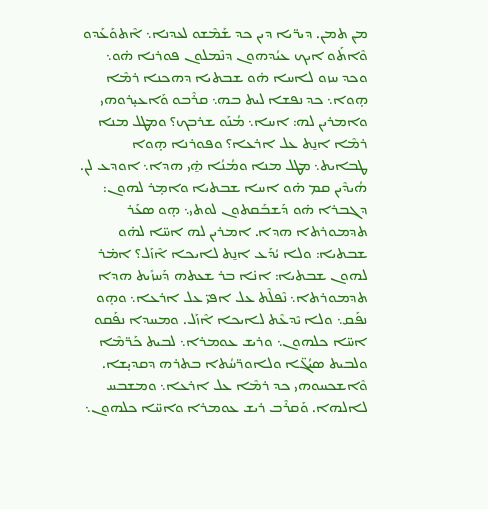ܡ݂ܢ ܬܡܢ. ܕܝܪ̈ܝܐ ܕܝܢ ܟܕ ܫܰܡܶܫܘ ܠܥܕܢܐ܆ ܐܶܬܘܰܥܰܕܘ ܘܶܐܬܰܘ ܐܝܟ ܥܝܳܕܗܘܢ ܕܢܶܡܠܘܢ ܦܘܪܢܐ ܗ̇ܘ܆ ܘܟܕ ܚܙܘ ܠܐܚܐ ܗ̇ܘ ܫܒܬܝܐ ܕܗܟܢܐ ܪܡܶܐ ܗ̣ܘܐ܆ ܟܕ ܢܦܫܐ ܠܝܬ ܒܗ܆ ܩܪܶܒܘ ܘܰܐܥܝ̣ܪܘܗܝ ܘܐܡܪܝܢ ܠܗ: ܐܚܐ܆ ܡܳܢܰܘ ܫܪܒܟ؟ ܘܡܛܠ ܡܢܐ ܪܡܶܐ ܐܢ̱ܬ ܥܠ ܐܪܥܐ؟ ܘܦܘܪܢܐ ܗ̣ܘܐ ܛܒܐܝܬ܆ ܡܛܠ ܡܢܐ ܘܡܳܢܳܐ ܗ̱̇ܝ ܗܕܐ܆ ܐܘܕܥ ܠܢ. ܗܳܝܕܶܝܢ ܩܡ ܗ̇ܘ ܐܚܐ ܫܒܬܝܐ ܘܐܡ̣ܪ ܠܗܘܢ: ܕܓܒܪܐ ܗ̇ܘ ܕܰܫܒܰܩܬܘܢ ܠܘܬܝ܆ ܗ̣ܘ ܣܥܰܪ ܬܕܡܘܪܬܐ ܗܕܐ. ܐܡܪܝܢ ܠܗ ܐܚ̈ܐ ܠܗ̇ܘ ܫܒܬܝܐ: ܘܠܐ ܝܳܕܰܥ ܐܢ̱ܬ ܠܐܝܟܐ ܐܶܙܰܠ؟ ܐܡ̇ܪ ܠܗܘܢ ܫܒܬܝܐ: ܐܢ̇ܐ ܒܪ ܫܥܬܗ ܕܰܚܙܺܝܬ ܗܕܐ ܬܕܡܘܪܬܐ܆ ܢܶܦܠܶܬ ܥܠ ܐܦܝ̈ ܥܠ ܐܪܥܐ܆ ܘܗ̣ܘ ܢܦܰܩ܆ ܘܠܐ ܝܶܕܥܶܬ ܠܐܝܟܐ ܐܶܙܰܠ. ܘܡܚܕܐ ܢܦܰܩܘ ܐܚ̈ܐ ܟܠܗܘܢ܆ ܘܪܝܫ ܥܘܡܪܐ܆ ܠܒܝܬ ܟܰܪ̈ܡܶܐ ܘܠܒܝܬ ܣܝܳܓ̈ܐ ܘܠܐܘܪ̈ܚܳܬܐ ܒܬܪܗ ܕܩܕܝ̣ܫܐ. ܘܶܐܫܟܚܘܗܝ ܟܕ ܪܡܶܐ ܥܠ ܐܪܥܐ܆ ܘܡܫܒܚ ܠܐܠܗܐ. ܘܰܩܪܶܒ ܪܝܫ ܥܘܡܪܐ ܘܐܚ̈ܐ ܟܠܗܘܢ܆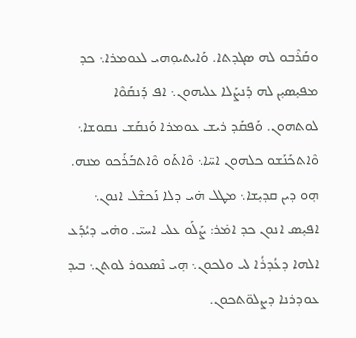ܘܩܰܪܶܒܘ ܠܗ ܣܓܕܬܐ. ܘܰܐܝܬܝܘ݂ܗܝ ܠܥܘܡܪܐ܆ ܟܕ ܡܦܝ̣ܣܝ̣ܢ ܠܗ ܕܰܢܨܰܠܐ ܥܠܝܗܘܢ܆ ܐܦ ܕܰܢܩܰܘܶܐ ܠܘܬܗܘܢ. ܘܰܦܩܰܕ ܪܝܫ ܥܘܡܪܐ ܘܰܢܩܰܫ ܢܩܘܫܐ܆ ܘܶܐܬܟܰܢܰܫܘ ܟܠܗܘܢ ܐܚ̈ܐ܆ ܘܶܐܬܰܘ ܘܶܐܬܒܰܪܰܟܘ ܡܢܗ. ܗ̣ܘ ܕܝܢ ܩܕܝ̣ܫܐ܆ ܡܛܠ ܗ̇ܝ ܕܠܐ ܢܰܟܫܶܠ ܐܢܘܢ܆ ܐܦܝ̣ܣ ܐܢܘܢ ܟܕ ܐܡ̇ܪ: ܨܰܠܰܘ ܥܠܝ ܐܚܝ̈. ܘܗ̇ܝ ܕܝܳܕܰܥ ܐܠܗܐ ܕܥܳܕܪܳܐ ܠܝ ܘܠܟܘܢ܆ ܗ̣ܝ ܢܶܣܥܘܪ ܠܘܬܢ܆ ܒܝܕ ܥܘܕܪܢܐ ܕܨܠܘ̈ܬܟܘܢ.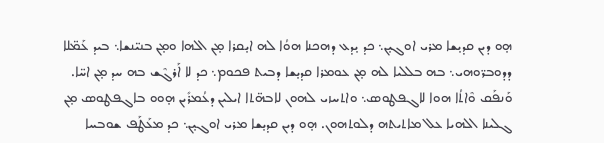ܗ̣ܘ ܕܝܢ ܩܕܝ̣ܫܐ ܡܪܝ ܐܘܓܝ̣ܢ܆ ܟܕ ܝ̣ܕܥ ܕܗܟܢܐ ܗܘܳܐ ܠܗ ܐܝ̣ܩܪܐ ܡ̣ܢ ܐܠܗܐ ܘܡ̣ܢ ܒܢܝ̈ܢܫܐ܆ ܒܝܕ ܥܰܡ̈ܠܐ ܕܕܘܒܪ̈ܘܗܝ܆ ܒܗ ܒܠܠܝܐ ܠܗ ܡ̣ܢ ܥܘܡܪܐ ܩܕܝ̣ܫܐ ܕܒܝܬ ܦܟܘܡ܆ ܟܕ ܠܐ ܐܰܪܓܶܫ ܒܗ ܚܕ ܡ̣ܢ ܐܚ̈ܐ. ܘܰܢܦܰܩ ܘܶܐܬܳܐ ܗܘܐ ܠܐܓܦܛܘܣ܆ ܘܐܬܚܙܝ ܠܗܘܢ ܠܐܒܗ̈ܬܐ ܐܝܠܝܢ ܕܥܳܡܪܺܝܢ ܗ̣ܘܘ ܒܐܓܦܛܘܣ ܡ̣ܢ ܓܠܝܢܐ ܐܠܗܝܐ ܥܠ ܡܐܬܝܬܗ ܕܠܘܬܗܘܢ. ܗ̣ܘ ܕܝܢ ܩܕܝ̣ܫܐ ܡܪܝ ܐܘܓܝ̣ܢ܆ ܟܕ ܡܥܰܛܰܦ ܫܘܒܚܐ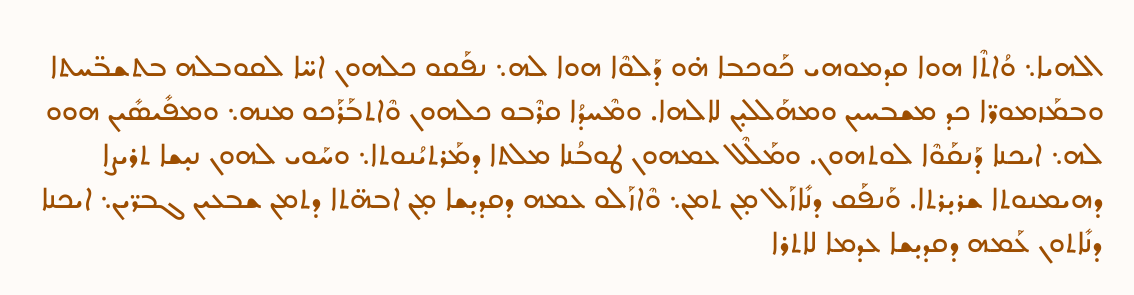ܐܠܗܝܐ܆ ܘܳܐܬܶܐ ܗܘܐ ܩܕܡܘܗܝ ܟܰܘܟܒܐ ܗ̇ܘ ܕܰܠܘܶܐ ܗܘܐ ܠܗ܆ ܢܦܰܩܘ ܟܠܗܘܢ ܐܚ̈ܐ ܠܩܘܒܠܗ ܒܬܫܒ̈ܚܬܐ ܘܒܡܰܙܡܘܪ̈ܐ ܟܕ ܡܫܒܚܝܢ ܘܡܗܰܠܠܝ̣ܢ ܠܐܠܗܐ. ܘܡܶܚܕܳܐ ܩܪܶܒܘ ܟܠܗܘܢ ܘܶܐܬܒܰܪܰܟܘ ܡܢܗ܆ ܘܡܦܺܝܣܺܝܢ ܗܘܘ ܠܗ܆ ܐܝܟܢܐ ܕܰܢܩܰܘܶܐ ܠܘܬܗܘܢ. ܘܡܰܠܶܠ ܥܡܗܘܢ ܛܘܒܳܢܐ ܡܠܬܐ ܕܡܰܪܬܝܳܢܘܬܐ܆ ܘܚܰܘܝ ܠܗܘܢ ܢܝ̣ܫܐ ܬܪܝܨܐ ܕܗܝܡܢܘܬܐ ܫܪܝ̣ܪܬܐ. ܘܰܢܦܰܩ ܕܢܺܐܙܰܠ ܡ̣ܢ ܬܡܢ܆ ܘܶܐܙܰܠܘ ܥܡܗ ܕܩܕܝ̣ܫܐ ܡ̣ܢ ܐܒܗ̈ܬܐ ܕܬܡܢ ܫܒܥܝܢ ܓܒܪ̈ܝܢ܆ ܐܝܟܢܐ ܕܢܺܐܬܘܢ ܥܰܡܗ ܕܩܕܝ̣ܫܐ ܥܕܡܐ ܠܐܬܪܐ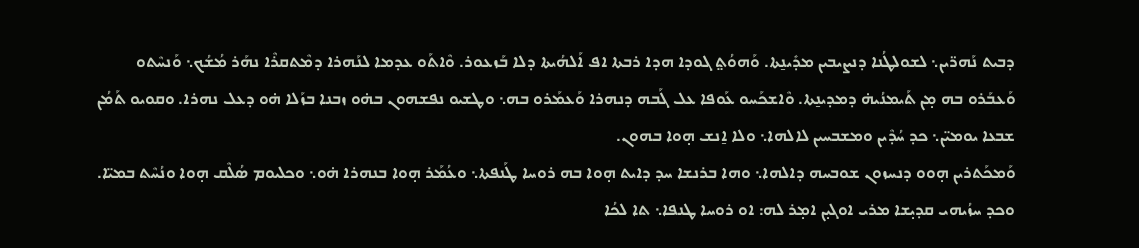ܕܒܝܬ ܢܰܗܪ̈ܝܢ܆ ܠܫܘܠܛܳܢܐ ܕܢܨܝܒܝܢ ܡܕܺܝܢ̱ܬܐ. ܘܰܗܘܳܬ݀ ܓܘܕܐ ܗܕܐ ܪܒܬܐ ܐܦ ܐܰܠܗܳܝܬܐ ܕܠܐ ܒܰܙܥܘܪ. ܘܶܐܬܰܘ ܥܕܡܐ ܠܢܰܗܪܐ ܕܡܶܬܩܪܶܐ ܢܗܰܪ ܡܳܫܳܟ܆ ܘܰܢܚܶܬܘ ܘܰܥܒܰܪܘ ܒܗ ܡ̣ܢ ܬܰܝܡܢܳܝܗ̇ ܕܡܕܝܢ̱ܬܐ. ܘܶܐܫܟܰܚܘ ܥܰܘܦܐ ܥܠ ܓܰܒܗ ܕܢܗܪܐ ܘܰܥܡܰܪܘ ܒܗ܆ ܘܛܫܝܘ ܢܦܫܗܘܢ ܒܗ̇ܘ ܙܒܢܐ ܒܙܰܠܐ ܗ̇ܘ ܕܥܠ ܢܗܪܐ. ܘܩܘܝܘ ܬܰܡܳܢ ܫܒܥܐ ܝܘܡܝ̈ܢ܆ ܟܕ ܚܳܕܶܝܢ ܘܡܫܒܚܝܢ ܠܐܠܗܐ܆ ܘܠܐ ܐ̱ܢܫ ܗ̣ܘܐ ܒܗܘܢ.
ܘܰܡܟܰܬܪܝܢ ܗ̣ܘܘ ܕܢܚܙܘܢ ܫܘܒܚܗ ܕܐܠܗܐ܆ ܘܗܐ ܒܪܢܫܐ ܚܕ ܕܐܝܬ ܗ̣ܘܐ ܒܗ ܪܘܚܐ ܛܰܢܦܬܐ܆ ܘܥܳܡܰܪ ܗ̣ܘܐ ܒܢܗܪܐ ܗ̇ܘ܆ ܘܟܠܝܘܡ ܣܳܠܶܩ ܗ̣ܘܐ ܘܢܳܚܶܬ ܒܡܝ̈ܐ. ܘܟܕ ܚܙܳܝܗܝ ܩܕܝ̣ܫܐ ܡܪܝ ܐܘܓܝ̣ܢ ܐܡ̣ܪ ܠܗ: ܐܘ ܪܘܚܐ ܛܢܦܐ܆ ܬܐ ܠܟܳܐ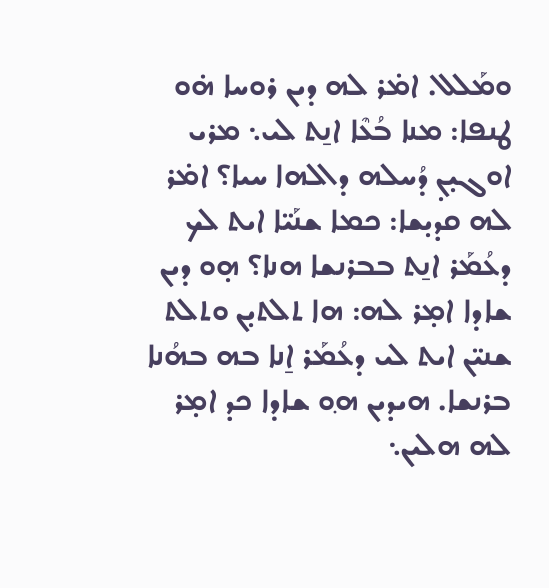ܘܡܰܠܠ. ܐܡ̇ܪ ܠܗ ܕܝܢ ܪܘܚܐ ܗ̇ܘ ܛܢܦܐ: ܡܢܐ ܒܳܥܶܐ ܐܢ̱ܬ ܠܝ܆ ܡܪܝ ܐܘܓܝ̣ܢ̣ ܕܳܚܠܗ ܕܐܠܗܐ ܚܝܐ؟ ܐܡ̇ܪ ܠܗ ܩܕܝ̣ܫܐ: ܟܡܐ ܫܢܰܝ̈ܐ ܐܝܬ ܠܟ ܕܥܳܡܰܪ ܐܢ̱ܬ ܒܒܪܢܫܐ ܗܢܐ؟ ܗ̣ܘ ܕܝܢ ܫܐܕܐ ܐܡ̣ܪ ܠܗ: ܗܐ ܬܠܬܝ̣ܢ ܘܬܠܬ ܫܢܝ̈ܢ ܐܝܬ ܠܝ ܕܥܳܡܰܪ ܐ̱ܢܐ ܒܗ ܒܗܳܢܐ ܒܪܢܫܐ. ܗܝܕܝܢ ܗ݂ܘ ܫܐܕܐ ܟܕ ܐܡ̣ܪ ܠܗ ܗܠܝܢ܆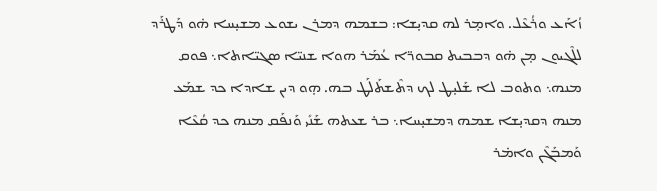ܙܳܐܰܥ ܘܪܳܥܶܠ. ܘܐܡ̣ܪ ܠܗ ܩܕܝ̣ܫܐ: ܒܫܡܗ ܕܡܪܢ ܝܫܘܥ ܡܫܝ̣ܚܐ ܗ̇ܘ ܕܰܛܪܰܕ ܠܠܶܓܝܘܢ ܡ̣ܢ ܗ̇ܘ ܕܒܒܝܬ ܩܒܘܪ̈ܐ ܥܳܡܰܪ ܗܘܐ ܫܢܝ̈ܐ ܣܓܝ̈ܐܬܐ܆ ܦܘܩ ܡܢܗ܆ ܘܬܘܒ ܠܐ ܫܰܠܝ̣ܛ ܠܟ ܕܬܶܫܬܰܠܰܛ ܒܗ. ܗ̣ܘ ܕܝܢ ܫܐܕܐ ܟܕ ܫܡܰܥ ܡܢܗ ܕܩܕܝ̣ܫܐ ܫܡܗ ܕܡܫܝ̣ܚܐ܆ ܒܪ ܫܥܬܗ ܫܰܢܺܝ ܘܰܢܦܰܩ ܡܢܗ ܟܕ ܩܳܥܶܐ ܘܰܡܒܰܓܶܢ ܘܐܡ̇ܪ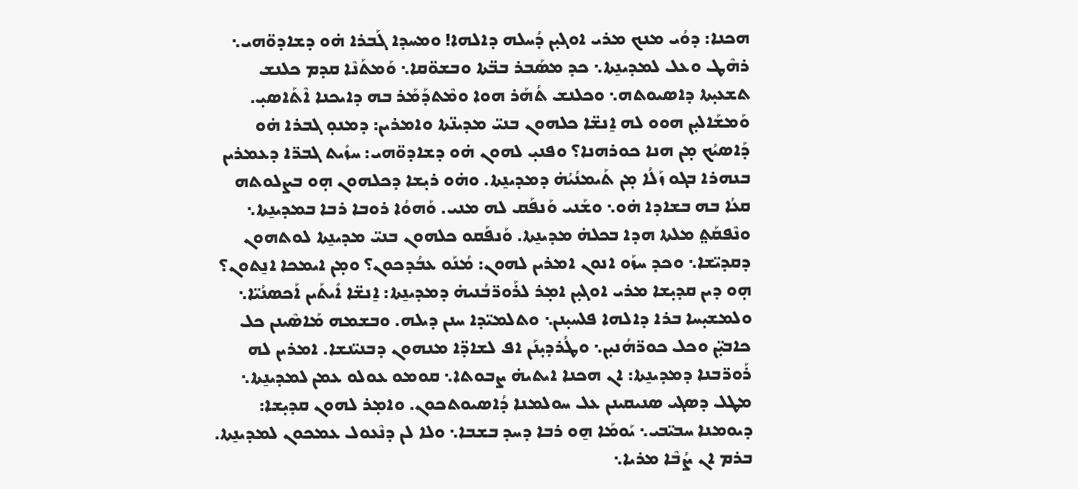ܗܟܢܐ: ܕܘܳܝ ܡܢܟ ܡܪܝ ܐܘܓܝ̣ܢ ܕܳܚܠܗ ܕܐܠܗܐ! ܘܡܚܕܐ ܓܰܒܪܐ ܗ̇ܘ ܕܫܐܕܘ̈ܗܝ܆ ܪܗܶܛ ܘܥܠ ܠܡܕܝܢ̱ܬܐ܆ ܟܕ ܡܣܰܒܪ ܒܒ̈ܬܐ ܘܒܫܘ̈ܩܐ܆ ܘܰܡܬܰܢܶܐ ܩܕܡ ܟܠܢܫ ܬܫܥܝ̣ܬܐ ܕܐܣܝܘܬܗ܆ ܘܟܠܢܫ ܬܳܗܰܪ ܗܘܐ ܘܡܶܬܕܰܡܰܪ ܒܗ ܕܐܝܟܢܐ ܐܶܬܰܐܣܝ̣. ܘܰܡܫܰܐܠܝ̣ܢ ܗܘܘ ܠܗ ܐ̱ܢܫ̈ܐ ܟܠܗܘܢ ܒܢܝ̈ ܡܕܝܢ̈ܬܐ ܘܐܡܪܝܢ: ܕܡܢܘ̣ ܓܒܪܐ ܗ̇ܘ ܕܰܐܣܝܳܟ ܡ̣ܢ ܗܢܐ ܟܘܪܗܢܐ؟ ܘܦܢܝ̣ ܠܗܘܢ ܗ̇ܘ ܕܫܐܕܘ̈ܗܝ: ܚܙܺܝܬ ܓܒܪ̈ܐ ܕܥܡܪܝܢ ܒܢܗܪܐ ܒܓܘ ܙܰܠܳܐ ܡ̣ܢ ܬܰܝܡܢܳܝܳܗ̇ ܕܡܕܝܢ̱ܬܐ. ܘܗ̇ܘ ܪܝ̣ܫܐ ܕܟܠܗܘܢ ܗ̣ܘ ܒܨܠܘܬܗ ܩܥܳܐ ܒܗ ܒܫܐܕܐ ܗ̇ܘ܆ ܘܫܰܢܝ ܘܰܢܦܰܩ ܠܗ ܡܢܝ. ܘܰܗܘܳܐ ܪܘܒܐ ܪܒܐ ܒܡܕܝܢ̱ܬܐ܆ ܘܢܶܦܩܰܬ݀ ܡܠܬܐ ܗܕܐ ܒܟܠܗ̇ ܡܕܝܢ̱ܬܐ. ܘܰܢܦܰܩܘ ܟܠܗܘܢ ܒܢܝ̈ ܡܕܝܢ̱ܬܐ ܠܘܬܗܘܢ ܕܩܕܝ̈ܫܐ܆ ܘܟܕ ܚܙܰܘ ܐܢܘܢ ܐܡܪܝܢ ܠܗܘܢ: ܡܳܢܰܘ ܥܒܳܕܟܘܢ؟ ܘܡ̣ܢ ܐܝܡܟܐ ܐܢ̱ܬܘܢ؟ ܗ̣ܘ ܕܝܢ ܩܕܝ̣ܫܐ ܡܪܝ ܐܘܓܝ̣ܢ ܐܡ̣ܪ ܠܪܰܘܪ̈ܒܳܢܝܗ̇ ܕܡܕܝܢ̱ܬܐ: ܐ̱ܢܫ̈ܐ ܐܺܝܬܰܝܢ ܐܰܟܣܢܳܝ̈ܐ܆ ܘܠܡܫܝ̣ܚܐ ܒܪܐ ܕܐܠܗܐ ܦܠܚܝ̣ܢܢ܆ ܘܬܠܡܝ̈ܕܐ ܚܢܢ ܕܝܠܗ. ܘܒܫܡܗ ܡܰܐܣܶܝܢܢ ܟܠ ܟܐܒܝ̣̈ܢ ܘܟܠ ܟܘܪ̈ܗܳܢܝ̣ܢ܆ ܘܛܳܪܕܝ̣ܢܰܢ ܐܦ ܠܫܐܕ̈ܐ ܡܢܗܘܢ ܕܒܢܝ̈ܢܫܐ. ܐܡܪܝܢ ܠܗ ܪܰܘܪ̈ܒܢܐ ܕܡܕܝܢ̱ܬܐ: ܐܢ ܗܟܢܐ ܐܝܬܝܗ̇ ܨܒܘܬܐ܆ ܩܘܡܘ ܥܘܠܘ ܥܡܢ ܠܡܕܝܢ̱ܬܐ܆ ܡܛܠ ܕܣܓܝ ܣܢܝܩܝܢܢ ܥܠ ܚܘܠܡܢܐ ܕܳܐܣܝܘܬܟܘܢ. ܘܐܡ̣ܪ ܠܗܘܢ ܩܕܝ̣ܫܐ: ܕܝܘܡܢܐ ܚܒܝ̈ܒܝ܆ ܝܰܘܡܰܐ ܗ̱ܘ ܪܒܐ ܕܚܕ ܒܫܒܐ܆ ܘܠܐ ܠܢ ܕܢܶܥܘܠ ܥܡܟܘܢ ܠܡܕܝܢ̱ܬܐ. ܒܪܡ ܐܢ ܨܳܒܶܐ ܡܪܝܐ܆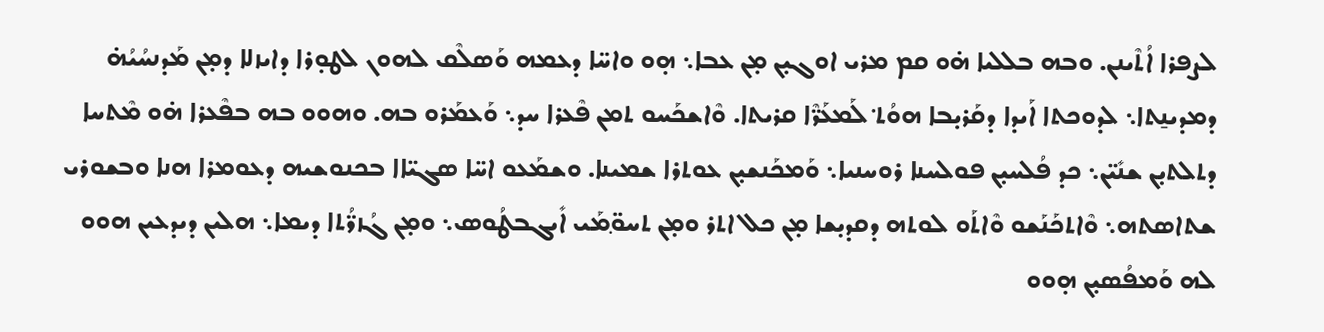ܠܨܦܪܐ ܐܳܬܶܝܢܢ. ܘܒܗ ܒܠܠܝܐ ܗ̇ܘ ܩܡ ܡܪܝ ܐܘܓܝ̣ܢ ܡ̣ܢ ܥܒܐ܆ ܗ̣ܘ ܘܐܚ̈ܐ ܕܥܡܗ ܘܰܣܠܶܩ ܠܗܘܢ ܠܛܘ̣ܪܐ ܕܐܝܙܠܐ ܕܡ̣ܢ ܡܰܕܢܚܳܝܳܗ̇ ܕܡܕܝܢ̱ܬܐ܆ ܠܕܘܟܬܐ ܐܰܝܕܐ ܕܩܰܪܝ̣ܒܐ ܗܘܳܬ݀ ܠܰܡܥܰܪ̈ܶܐ ܩܪܝܬܐ. ܘܶܐܫܟܰܚܘ ܬܡܢ ܦܶܥܪܐ ܚܕ܆ ܘܰܥܡܰܪܘ ܒܗ. ܘܗܘܘ ܒܗ ܒܦܶܥܪܐ ܗ̇ܘ ܡܶܬܚܐ ܕܬܠܬܝ̣ܢ ܫܢܺܝ̈ܢ܆ ܟܕ ܦܳܠܚܝ̣ܢ ܦܘܠܚܢܐ ܪܘܚܢܝܐ܆ ܘܰܡܟܰܢܫܝ̣ܢ ܥܘܬܪܐ ܫܡܝܢܐ. ܘܫܡܰܥܘ ܐܚ̈ܐ ܣܓܝ̈ܐܐ ܒܟܢܘܫܝܗ ܕܥܘܡܪܐ ܗܢܐ ܘܒܫܘܪܝ ܫܬܐܣܬܗ܆ ܘܶܐܬܟܰܢܰܫܘ ܘܶܐܬܰܘ ܠܘܬܗ ܕܩܕܝ̣ܫܐ ܡ̣ܢ ܟܠ ܐܬܪ ܘܡ̣ܢ ܬܚܘ݂̈ܡܰܝ ܐܺܝܓܒܛܳܘܣ܆ ܘܡ̣ܢ ܓܳܙܪ̈ܳܬܐ ܕܝܡܐ܆ ܗܠܝܢ ܕܝܕܥܝܢ ܗܘܘ ܠܗ ܘܰܡܦܳܣܝ̣ܢ ܗ̣ܘܘ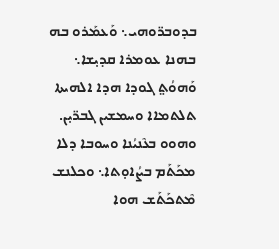ܒܕܘܒܪ̈ܘܗܝ܆ ܘܰܥܡܰܪܘ ܒܗ ܒܗܢܐ ܥܘܡܪܐ ܩܕܝ̣ܫܐ܆ ܘܰܗܘܳܬ݀ ܓܘܕܐ ܗܕܐ ܐܠܗܝܬܐ ܬܠܬܡܐܐ ܘܚܡܫܝܢ ܓܒܪ̈ܝ̣ܢ. ܘܗܘܘ ܒܥܶܢܝܳܢܐ ܘܚܘܒܐ ܕܠܐ ܡܟܰܬܰܡ ܒܨܳܐܘ̣ܬܐ܆ ܘܟܠܢܫ ܡܶܬܟܰܬܰܫ ܗܘܐ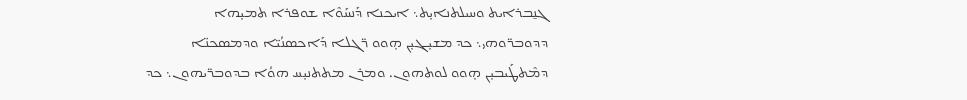ܓܢ̱ܒܪܐܝܬ ܘܚܝܠܬܢܐܝ̣ܬ܆ ܐܝܟܢܐ ܕܰܢܚܰܘܶܐ ܫܘܦܪܐ ܬܡܝ̣ܗܐ ܕܕܘܒܪ̈ܘܗܝ܆ ܟܕ ܡܫܝ̣ܓܝ̣ܢ ܗ̣ܘܘ ܪ̈ܓܠܐ ܕܰܐܟܣܢܳܝ̈ܐ ܘܕܡܣܟܢ̈ܐ ܕܡܶܬܛܰܝܒܝ̣ܢ ܗ̣ܘܘ ܠܘܬܗܘܢ. ܘܡܪܢ ܡܬܬܢܝ̣ܚ ܗܘܳܐ ܒܕܘܒܪ̈ܝܗܘܢ܆ ܟܕ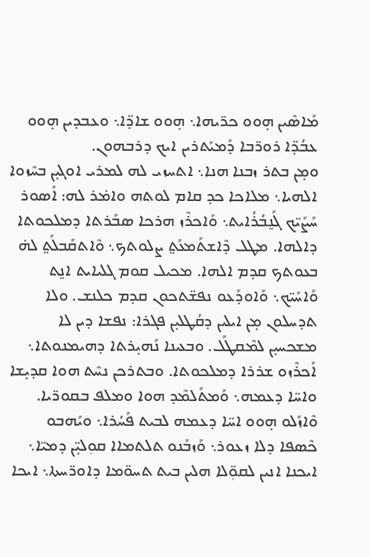ܡܰܐܣܶܝܢ ܗ̣ܘܘ ܟܪ̈ܝܗܐ܆ ܗ̣ܘܘ ܫܐܕ̈ܐ܆ ܘܥܒܕܝܢ ܗ̣ܘܘ ܥܒܳܕ̈ܐ ܪܘܪ̈ܒܐ ܕܰܡܝܰܬܪܝܢ ܐܝܟ ܕܪܒܗܘܢ.
ܘܡ̣ܢ ܒܬܪ ܙܒܢܐ ܗܢܐ܆ ܐܬܚܙܝ ܠܗ ܠܡܪܝ ܐܘܓܝ̣ܢ ܒܚܶܙܘܐ ܐܠܗܝܐ܆ ܡܠܐܟܐ ܟܕ ܩܐܡ ܠܘܬܗ ܘܐܡ̇ܪ ܠܗ: ܐܰܣܘܪ ܚܰܨܰܝ̈ܟ ܓܰܢ̱ܒܳܪܳܐܝܬ܆ ܘܰܐܟܪܶܙ ܗܪܟܐ ܣܒܰܪܬܐ ܕܡܠܟܘܬܐ ܕܐܠܗܐ. ܡܛܠ ܕܶܐܫܬܰܡܥܰܬ݀ ܨܠܘܬܟ܆ ܘܶܐܬܩܰܒܠܰܬ݀ ܠܗ̇ ܒܥܘܬܟ ܩܕܡ ܐܠܗܐ. ܡܟܝܠ ܩܘܡ ܓܠܝܐܝܬ ܐܢ̱ܬ ܘܰܐܚܰܝ̈ܟ܆ ܘܰܐܘܕܰܥܘ ܢܦܫ̈ܬܟܘܢ ܩܕܡ ܟܠܢܫ. ܘܠܐ ܬܕܚܠܘܢ ܡ̣ܢ ܐܝܠܝܢ ܕܩܳܛܠܝ̣ܢ ܦܓܪܐ: ܢܦܫܐ ܕܝܢ ܠܐ ܡܫܟܚܝ̣ܢ ܠܡܶܩܛܰܠ. ܘܒܥܝܢܐ ܢܰܗܝ̣ܪܬܐ ܕܗܝܡܢܘܬܐ܆ ܐܰܟܪܶܙܘ ܫܪܪܐ ܕܡܠܟܘܬܐ. ܘܒܬܪܟܢ ܢܚܶܬ ܗܘܐ ܩܕܝ̣ܫܐ ܘܐܚ̈ܐ ܕܥܡܗ܆ ܘܰܡܬܰܠܡܶܕ ܗܘܐ ܘܡܠܦ ܒܩܘܪ̈ܝܐ. ܘܶܐܙܰܠܘ ܗ̣ܘܘ ܐܚ̈ܐ ܕܥܡܗ ܠܒܝܬ ܦܰܚܳܪܐ܆ ܘܝܰܗܒܘ ܟܶܣܦܐ ܕܠܐ ܙܥܘܪ܆ ܘܰܙܒܰܢܘ ܬܠܬܡܐܐ ܩܘ݂ܠܝ̣̈ܢ ܕܡܝ̈ܐ܆ ܐܝܟܢܐ ܐܢܝܢ ܠܩܘ݂̈ܠܐ ܗܠܝܢ ܒܝܬ ܬܚܘ̈ܡܐ ܕܐܘܪ̈ܚܬܐ܆ ܐܝܟܐ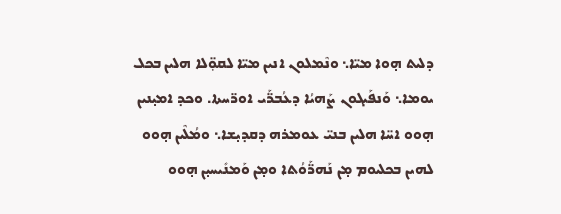ܕܠܝܬ ܗ̣ܘܐ ܡܝ̈ܐ܆ ܘܢܶܡܠܘܢ ܐܢܝܢ ܡܝ̈ܐ ܠܩܘ݂̈ܠܐ ܗܠܝܢ ܒܟܠ ܝܘܡܐ܆ ܘܰܢܦܰܝܓܘܢ ܨܰܗܝܳܐ ܕܥܳܒܪ̈ܰܝ ܐܘܪ̈ܚܬܐ. ܘܟܕ ܐܡܝ̣ܢܝܢ ܗ̣ܘܘ ܐܚ̈ܐ ܗܠܝܢ ܒܢܝ̈ ܥܘܡܪܗ ܕܩܕܝ̣ܫܐ܆ ܘܡܳܠܶܝܢ ܗ̣ܘܘ ܠܗܝܢ ܒܟܠܝܘܡ ܡ̣ܢ ܢܰܗܪ̈ܰܘܳܬܐ ܘܡ̣ܢ ܘܰܡܢܺܝܚܝ̣ܢ ܗ̣ܘܘ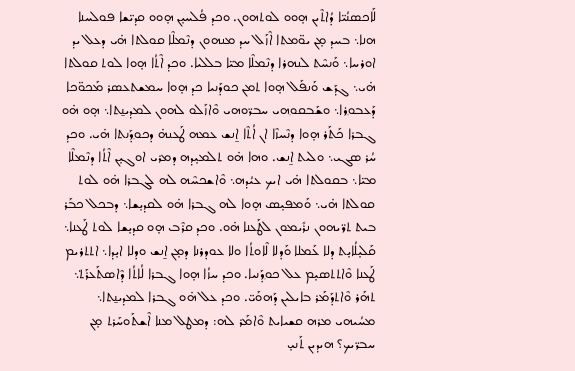ܠܰܐܟܣܢܳܝ̈ܐ ܕܳܐܬܶܝܢ ܗ̣ܘܘ ܠܘܬܗܘܢ. ܘܟܕ ܦܳܠܚܝ̣ܢ ܗ̣ܘܘ ܩܕܝ̈ܫܐ ܦܘܠܚܢܐ ܗܢܐ܆ ܒܚܕ ܡ̣ܢ ܝܘ̈ܡܬܐ ܐܶܙܰܠ ܚܕ ܡܢܗܘܢ ܕܢܶܡܠܶܐ ܩܘܠܬܐ ܗ̇ܝ ܕܥܠ ܝܕ ܐܘܪܚܐ܆ ܘܰܢܚܶܬ ܠܢܗܪܐ ܕܢܶܡܠܶܐ ܡܝ̈ܐ ܒܠܠܝܐ. ܘܟܕ ܐܶܬܳܐ ܗ̣ܘܐ ܠܘܬ ܩܘܠܬܐ ܗ̇ܝ܆ ܓܕܰܫ ܘܰܢܦܰܠ ܗ̣ܘܐ ܬܡܢ ܟܘܕܰܢܝܐ ܟܕ ܗ̣ܘܐ ܚܡܫܬܥܣܪ ܡܰܟܘ̈ܟܐ ܕܰܥܒܘ݂ܪܐ܆ ܘܫܰܒܩܘ݂ܗܝ ܚܒܪ̈ܘܗܝ ܘܶܐܙܰܠܘ ܠܗܘܢ ܠܡܕܝܢ̱ܬܐ܆ ܗ̣ܘ ܗ̇ܘ ܓܒܪܐ ܟܰܬܰܪ ܗ̣ܘܐ ܕܢܶܚܙܶܐ ܐܢ ܐܳܬܶܐ ܐ̱ܢܫ ܥܡܗ ܛܰܥܢܗ̇ ܕܟܘ݂ܕܰܢܬܐ ܗ̇ܝ. ܘܟܕ ܚܳܪ ܣܓܝ܆ ܘܠܝܬ ܐ̱ܢܫ. ܘܗܐ ܗ̇ܘ ܬܠܡܝ̣ܕܗ ܕܡܪܝ ܐܘܓܝ̣ܢ ܐܶܬܳܐ ܕܢܶܡܠܶܐ ܡܝ̈ܐ܆ ܒܩܘܠܬܐ ܗ̇ܝ ܐܝܟ ܥܝܳܕܗ܆ ܘܶܐܫܟܚܶܗ ܠܗ ܠܓܒܪܐ ܗ̇ܘ ܠܘܬ ܩܘܠܬܐ ܗ̇ܝ܆ ܘܰܡܦܝ̣ܣ ܗ̣ܘܐ ܠܗ ܓܒܪܐ ܗ̇ܘ ܠܩܕܝ̣ܫܐ܆ ܕܒܟܠ ܟܒܰܪ ܒܝܬ ܬܪ̈ܝܗܘܢ ܢܪܺܝܡܘܢ ܠܛܰܥܢܐ ܗ̇ܘ. ܘܟܕ ܩܪܶܒ ܗ̣ܘ ܩܕܝ̣ܫܐ ܠܘܬ ܛܰܥܢܐ܆ ܩܰܠܝ̣ܠܳܐܝ̣ܬ ܕܠܐ ܥܰܡܠܐ ܘܰܕܠܐ ܠܶܐܘܬܳܐ ܘܠܐ ܥܘܕܪܢܐ ܕܡ̣ܢ ܐ̱ܢܫ ܘܕܠܐ ܐܝ̣ܕܐ܆ ܐܬܬܪܝܡ ܛܰܥܢܐ ܘܶܐܬܬܣܝ̣ܡ ܥܠ ܟܘ݂ܕܰܢܝܐ. ܘܟܕ ܚܙܳܐ ܗ̣ܘܐ ܓܒܪܐ ܠܳܐܬܳܐ ܕܶܐܣܬܰܥܪܰܬ݀܆ ܬܗܰܪ ܘܶܐܬܕܰܡܰܪ ܒܐܝܠܝܢ ܕܰܗܘܰܝ̈. ܘܟܕ ܥܠ ܗ̇ܘ ܓܒܪܐ ܠܡܕܝܢ̱ܬܐ܆ ܡܚܳܝܗܝ ܡܪܗ ܩܫܝܐܝܬ ܘܶܐܡܰܪ ܠܗ: ܕܡܛܠ ܡܢܐ ܐܶܫܬܰܘܚܰܪܬ ܡ̣ܢ ܚܒܪ̈ܝܟ؟ ܗܝܕܝܢ ܬܰܢܝ̣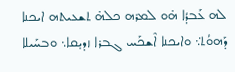ܠܗ ܥܰܒܕܳܐ ܗ̇ܘ ܠܡܪܗ ܟܠܗ̇ ܬܫܥܝܬܗ ܐܝܟܢܐ ܕܰܗܘܳܬ݀܆ ܘܐܝܟܢܐ ܐܶܫܟܰܚ ܓܒܪܐ ܙܕܝ̣ܩܐ܆ ܘܒܚܰܝܠܐ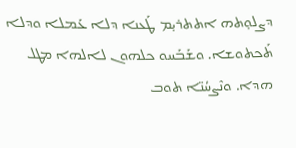ܕܨܠܘ̣ܬܗ ܐܬܬܪܝ̣ܡ ܛܰܥܢܐ ܕܠܐ ܥܰܡܠܐ ܘܕܠܐ ܬܰܟܬܘܫܐ. ܘܫܰܒܰܚܘ ܟܠܗܘܢ ܠܐܠܗܐ ܡܛܠ ܗܕܐ. ܘܢܶܨܚܳܢ̈ܐ ܬܘܒ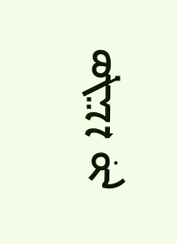ܣܓܝ̈ܐܐ ܡ݂ܢ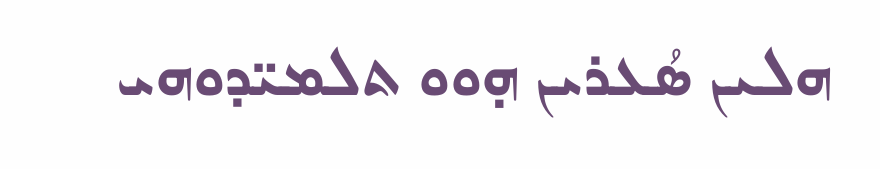ܗܠܝܢ ܣܳܥܪܝܢ ܗ̣ܘܘ ܬܠܡܝ̈ܕܘܗܝ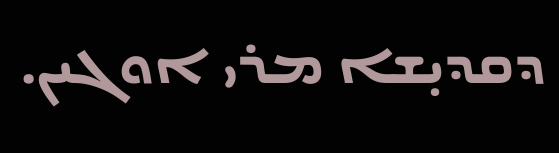ܕܩܕܝ̣ܫܐ ܡܪܝ ܐܘܓܝܢ.